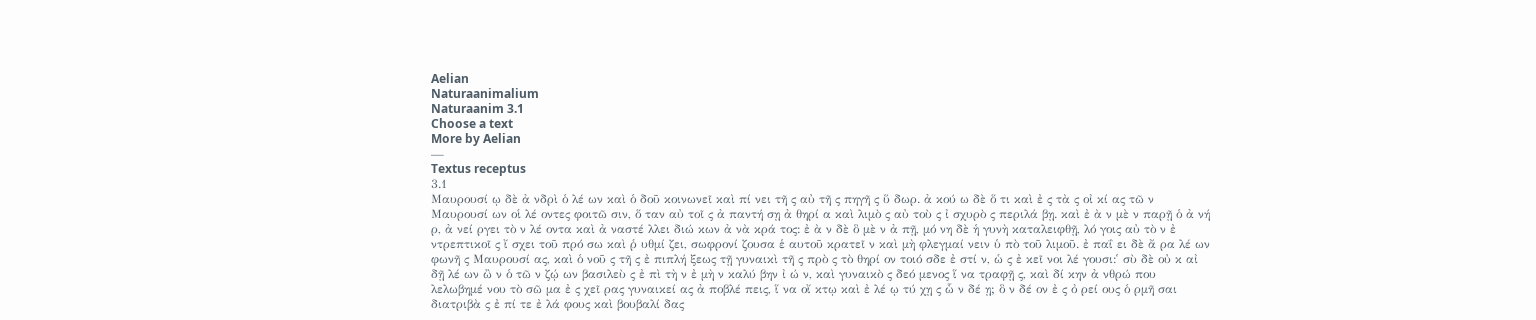Aelian
Naturaanimalium
Naturaanim 3.1
Choose a text
More by Aelian
—
Textus receptus
3.1
Μαυρουσί ῳ δὲ ἀ νδρὶ ὁ λέ ων καὶ ὁ δοῦ κοινωνεῖ καὶ πί νει τῆ ς αὐ τῆ ς πηγῆ ς ὕ δωρ. ἀ κού ω δὲ ὅ τι καὶ ἐ ς τὰ ς οἰ κί ας τῶ ν Μαυρουσί ων οἱ λέ οντες φοιτῶ σιν, ὅ ταν αὐ τοῖ ς ἀ παντή σῃ ἀ θηρί α καὶ λιμὸ ς αὐ τοὺ ς ἰ σχυρὸ ς περιλά βῃ. καὶ ἐ ὰ ν μὲ ν παρῇ ὁ ἀ νή ρ, ἀ νεί ργει τὸ ν λέ οντα καὶ ἀ ναστέ λλει διώ κων ἀ νὰ κρά τος: ἐ ὰ ν δὲ ὃ μὲ ν ἀ πῇ, μό νη δὲ ἡ γυνὴ καταλειφθῇ, λό γοις αὐ τὸ ν ἐ ντρεπτικοῖ ς ἴ σχει τοῦ πρό σω καὶ ῥ υθμί ζει, σωφρονί ζουσα ἑ αυτοῦ κρατεῖ ν καὶ μὴ φλεγμαί νειν ὑ πὸ τοῦ λιμοῦ. ἐ παΐ ει δὲ ἄ ρα λέ ων φωνῆ ς Μαυρουσί ας, καὶ ὁ νοῦ ς τῆ ς ἐ πιπλή ξεως τῇ γυναικὶ τῆ ς πρὸ ς τὸ θηρί ον τοιό σδε ἐ στί ν, ὡ ς ἐ κεῖ νοι λέ γουσι:̔ σὺ δὲ οὐ κ αἰ δῇ λέ ων ὢ ν ὁ τῶ ν ζῴ ων βασιλεὺ ς ἐ πὶ τὴ ν ἐ μὴ ν καλύ βην ἰ ώ ν, καὶ γυναικὸ ς δεό μενος ἵ να τραφῇ ς, καὶ δί κην ἀ νθρώ που λελωβημέ νου τὸ σῶ μα ἐ ς χεῖ ρας γυναικεί ας ἀ ποβλέ πεις, ἵ να οἴ κτῳ καὶ ἐ λέ ῳ τύ χῃ ς ὧ ν δέ ῃ; ὃ ν δέ ον ἐ ς ὀ ρεί ους ὁ ρμῆ σαι διατριβὰ ς ἐ πί τε ἐ λά φους καὶ βουβαλί δας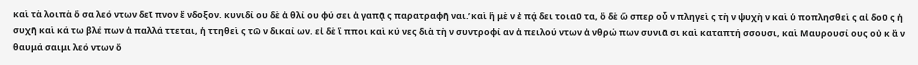καὶ τὰ λοιπὰ ὅ σα λεό ντων δεῖ πνον ἔ νδοξον. κυνιδί ου δὲ ἀ θλί ου φύ σει ἀ γαπᾷ ς παρατραφῆ ναι.̓ καὶ ἣ μὲ ν ἐ πᾴ δει τοιαῦ τα, ὃ δὲ ὥ σπερ οὖ ν πληγεὶ ς τὴ ν ψυχὴ ν καὶ ὑ ποπλησθεὶ ς αἰ δοῦ ς ἡ συχῆ καὶ κά τω βλέ πων ἀ παλλά ττεται, ἡ ττηθεὶ ς τῶ ν δικαί ων. εἰ δὲ ἵ πποι καὶ κύ νες διὰ τὴ ν συντροφί αν ἀ πειλού ντων ἀ νθρώ πων συνιᾶ σι καὶ καταπτή σσουσι, καὶ Μαυρουσί ους οὐ κ ἂ ν θαυμά σαιμι λεό ντων ὄ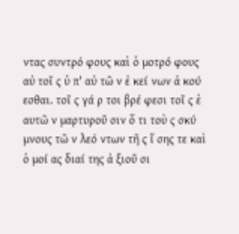ντας συντρό φους καὶ ὁ μοτρό φους αὐ τοῖ ς ὑ π' αὐ τῶ ν ἐ κεί νων ἀ κού εσθαι. τοῖ ς γά ρ τοι βρέ φεσι τοῖ ς ἑ αυτῶ ν μαρτυροῦ σιν ὅ τι τοὺ ς σκύ μνους τῶ ν λεό ντων τῆ ς ἴ σης τε καὶ ὁ μοί ας διαί της ἀ ξιοῦ σι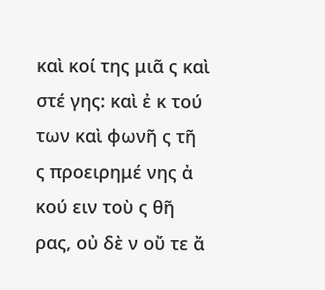καὶ κοί της μιᾶ ς καὶ στέ γης: καὶ ἐ κ τού των καὶ φωνῆ ς τῆ ς προειρημέ νης ἀ κού ειν τοὺ ς θῆ ρας, οὐ δὲ ν οὔ τε ἄ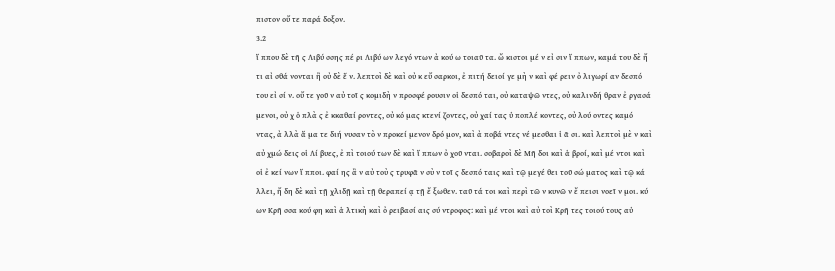πιστον οὔ τε παρά δοξον.
3.2
ἵ ππου δὲ τῆ ς Λιβύ σσης πέ ρι Λιβύ ων λεγό ντων ἀ κού ω τοιαῦ τα. ὤ κιστοι μέ ν εἰ σιν ἵ ππων, καμά του δὲ ἤ τι αἰ σθά νονται ἢ οὐ δὲ ἕ ν. λεπτοὶ δὲ καὶ οὐ κ εὔ σαρκοι, ἐ πιτή δειοί γε μὴ ν καὶ φέ ρειν ὀ λιγωρί αν δεσπό του εἰ σί ν. οὔ τε γοῦ ν αὐ τοῖ ς κομιδὴ ν προσφέ ρουσιν οἱ δεσπό ται, οὐ καταψῶ ντες, οὐ καλινδή θραν ἐ ργασά μενοι, οὐ χ ὁ πλὰ ς ἐ κκαθαί ροντες, οὐ κό μας κτενί ζοντες, οὐ χαί τας ὑ ποπλέ κοντες, οὐ λού οντες καμό ντας, ἀ λλὰ ἅ μα τε διή νυσαν τὸ ν προκεί μενον δρό μον, καὶ ἀ ποβά ντες νέ μεσθαι ἱ ᾶ σι. καὶ λεπτοὶ μὲ ν καὶ αὐ χμώ δεις οἱ Λί βυες, ἐ πὶ τοιού των δὲ καὶ ἵ ππων ὀ χοῦ νται. σοβαροὶ δὲ Μῆ δοι καὶ ἁ βροί, καὶ μέ ντοι καὶ οἱ ἐ κεί νων ἵ πποι. φαί ης ἂ ν αὐ τοὺ ς τρυφᾶ ν σὺ ν τοῖ ς δεσπό ταις καὶ τῷ μεγέ θει τοῦ σώ ματος καὶ τῷ κά λλει, ἤ δη δὲ καὶ τῇ χλιδῇ καὶ τῇ θεραπεί ᾳ τῇ ἔ ξωθεν. ταῦ τά τοι καὶ περὶ τῶ ν κυνῶ ν ἔ πεισι νοεῖ ν μοι. κύ ων Κρῆ σσα κού φη καὶ ἁ λτικὴ καὶ ὀ ρειβασί αις σύ ντροφος: καὶ μέ ντοι καὶ αὐ τοὶ Κρῆ τες τοιού τους αὑ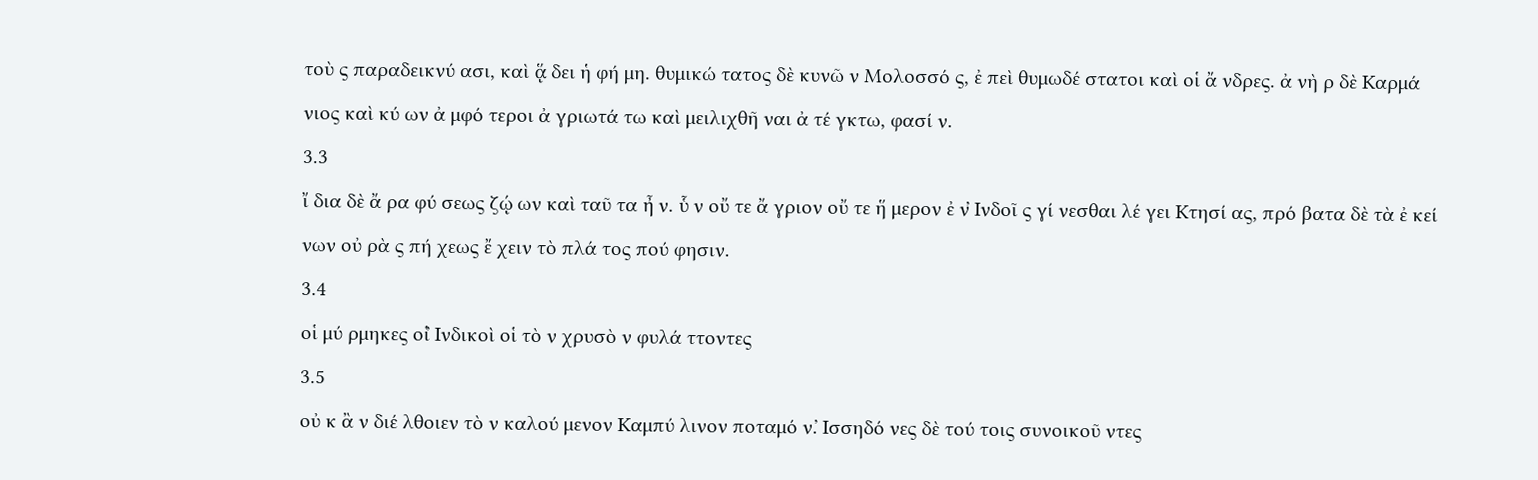τοὺ ς παραδεικνύ ασι, καὶ ᾅ δει ἡ φή μη. θυμικώ τατος δὲ κυνῶ ν Μολοσσό ς, ἐ πεὶ θυμωδέ στατοι καὶ οἱ ἄ νδρες. ἀ νὴ ρ δὲ Καρμά νιος καὶ κύ ων ἀ μφό τεροι ἀ γριωτά τω καὶ μειλιχθῆ ναι ἀ τέ γκτω, φασί ν.
3.3
ἴ δια δὲ ἄ ρα φύ σεως ζῴ ων καὶ ταῦ τα ἦ ν. ὗ ν οὔ τε ἄ γριον οὔ τε ἥ μερον ἐ ν̓ Ινδοῖ ς γί νεσθαι λέ γει Κτησί ας, πρό βατα δὲ τὰ ἐ κεί νων οὐ ρὰ ς πή χεως ἔ χειν τὸ πλά τος πού φησιν.
3.4
οἱ μύ ρμηκες οἱ̓ Ινδικοὶ οἱ τὸ ν χρυσὸ ν φυλά ττοντες
3.5
οὐ κ ἂ ν διέ λθοιεν τὸ ν καλού μενον Καμπύ λινον ποταμό ν.̓ Ισσηδό νες δὲ τού τοις συνοικοῦ ντες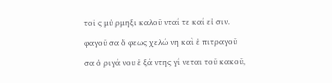τοῖ ς μύ ρμηξι καλοῦ νταί τε καί εἰ σιν. φαγοῦ σα ὄ φεως χελώ νη καὶ ἐ πιτραγοῦ σα ὀ ριγά νου ἐ ξά ντης γί νεται τοῦ κακοῦ,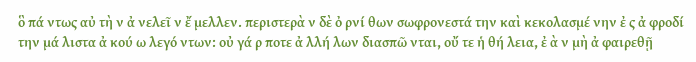ὃ πά ντως αὐ τὴ ν ἀ νελεῖ ν ἔ μελλεν. περιστερὰ ν δὲ ὀ ρνί θων σωφρονεστά την καὶ κεκολασμέ νην ἐ ς ἀ φροδί την μά λιστα ἀ κού ω λεγό ντων: οὐ γά ρ ποτε ἀ λλή λων διασπῶ νται, οὔ τε ἡ θή λεια, ἐ ὰ ν μὴ ἀ φαιρεθῇ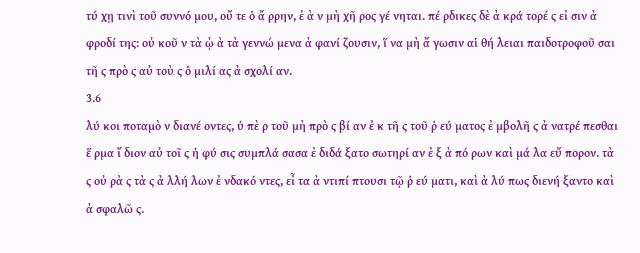τύ χῃ τινὶ τοῦ συννό μου, οὔ τε ὁ ἄ ρρην, ἐ ὰ ν μὴ χῆ ρος γέ νηται. πέ ρδικες δὲ ἀ κρά τορέ ς εἰ σιν ἀ φροδί της: οὐ κοῦ ν τὰ ᾠ ὰ τὰ γεννώ μενα ἀ φανί ζουσιν, ἵ να μὴ ἄ γωσιν αἱ θή λειαι παιδοτροφοῦ σαι τῆ ς πρὸ ς αὐ τοὺ ς ὁ μιλί ας ἀ σχολί αν.
3.6
λύ κοι ποταμὸ ν διανέ οντες, ὑ πὲ ρ τοῦ μὴ πρὸ ς βί αν ἐ κ τῆ ς τοῦ ῥ εύ ματος ἐ μβολῆ ς ἀ νατρέ πεσθαι ἕ ρμα ἴ διον αὐ τοῖ ς ἡ φύ σις συμπλά σασα ἐ διδά ξατο σωτηρί αν ἐ ξ ἀ πό ρων καὶ μά λα εὔ πορον. τὰ ς οὐ ρὰ ς τὰ ς ἀ λλή λων ἐ νδακό ντες, εἶ τα ἀ ντιπί πτουσι τῷ ῥ εύ ματι, καὶ ἀ λύ πως διενή ξαντο καὶ ἀ σφαλῶ ς.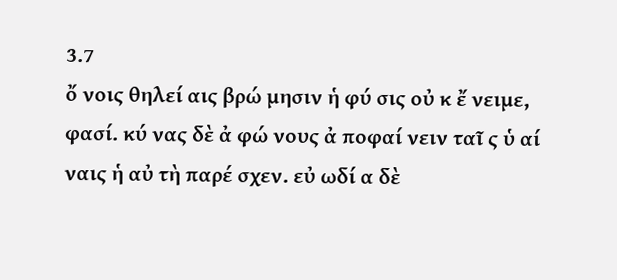3.7
ὄ νοις θηλεί αις βρώ μησιν ἡ φύ σις οὐ κ ἔ νειμε, φασί. κύ νας δὲ ἀ φώ νους ἀ ποφαί νειν ταῖ ς ὑ αί ναις ἡ αὐ τὴ παρέ σχεν. εὐ ωδί α δὲ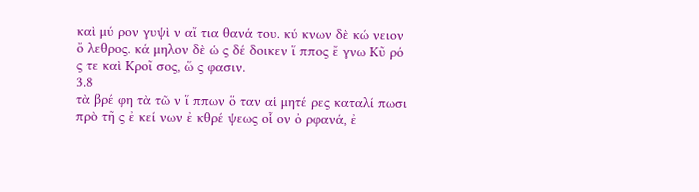καὶ μύ ρον γυψὶ ν αἴ τια θανά του. κύ κνων δὲ κώ νειον ὄ λεθρος. κά μηλον δὲ ὡ ς δέ δοικεν ἵ ππος ἔ γνω Κῦ ρό ς τε καὶ Κροῖ σος, ὥ ς φασιν.
3.8
τὰ βρέ φη τὰ τῶ ν ἵ ππων ὅ ταν αἱ μητέ ρες καταλί πωσι πρὸ τῆ ς ἐ κεί νων ἐ κθρέ ψεως οἷ ον ὀ ρφανά, ἐ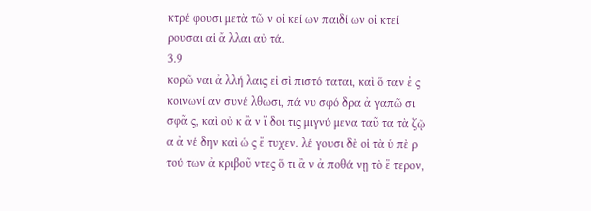κτρέ φουσι μετὰ τῶ ν οἰ κεί ων παιδί ων οἰ κτεί ρουσαι αἱ ἄ λλαι αὐ τά.
3.9
κορῶ ναι ἀ λλή λαις εἰ σὶ πιστό ταται, καὶ ὅ ταν ἐ ς κοινωνί αν συνέ λθωσι, πά νυ σφό δρα ἀ γαπῶ σι σφᾶ ς, καὶ οὐ κ ἂ ν ἴ δοι τις μιγνύ μενα ταῦ τα τὰ ζῷ α ἀ νέ δην καὶ ὡ ς ἔ τυχεν. λέ γουσι δὲ οἱ τὰ ὑ πὲ ρ τού των ἀ κριβοῦ ντες ὅ τι ἂ ν ἀ ποθά νῃ τὸ ἕ τερον,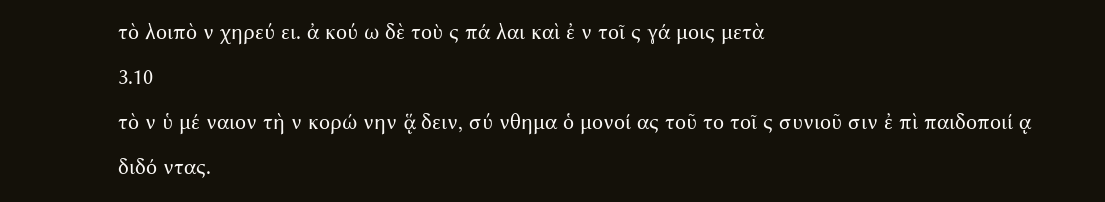τὸ λοιπὸ ν χηρεύ ει. ἀ κού ω δὲ τοὺ ς πά λαι καὶ ἐ ν τοῖ ς γά μοις μετὰ
3.10
τὸ ν ὑ μέ ναιον τὴ ν κορώ νην ᾅ δειν, σύ νθημα ὁ μονοί ας τοῦ το τοῖ ς συνιοῦ σιν ἐ πὶ παιδοποιί ᾳ διδό ντας.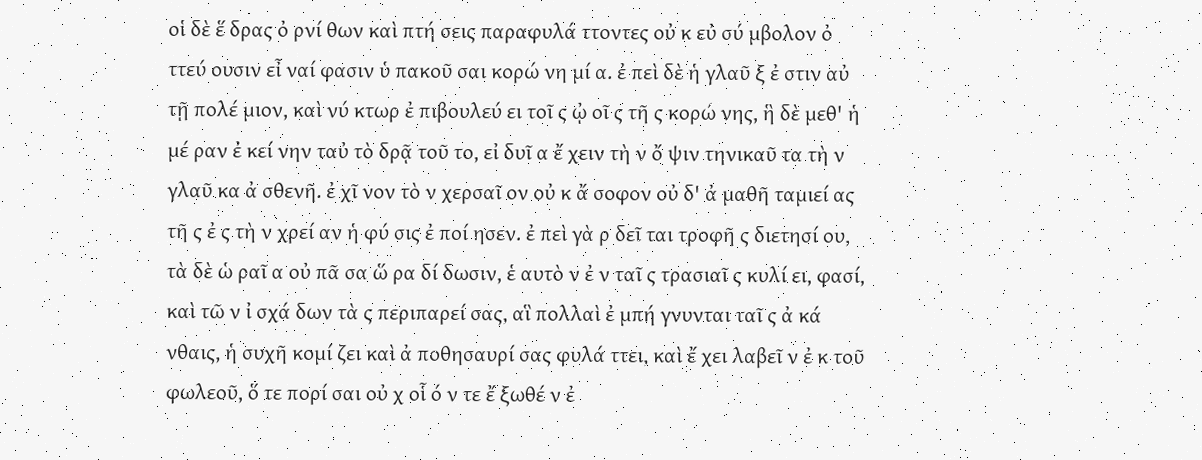οἱ δὲ ἕ δρας ὀ ρνί θων καὶ πτή σεις παραφυλά ττοντες οὐ κ εὐ σύ μβολον ὀ ττεύ ουσιν εἶ ναί φασιν ὑ πακοῦ σαι κορώ νη μί α. ἐ πεὶ δὲ ἡ γλαῦ ξ ἐ στιν αὐ τῇ πολέ μιον, καὶ νύ κτωρ ἐ πιβουλεύ ει τοῖ ς ᾠ οῖ ς τῆ ς κορώ νης, ἣ δὲ μεθ' ἡ μέ ραν ἐ κεί νην ταὐ τὸ δρᾷ τοῦ το, εἰ δυῖ α ἔ χειν τὴ ν ὄ ψιν τηνικαῦ τα τὴ ν γλαῦ κα ἀ σθενῆ. ἐ χῖ νον τὸ ν χερσαῖ ον οὐ κ ἄ σοφον οὐ δ' ἀ μαθῆ ταμιεί ας τῆ ς ἐ ς τὴ ν χρεί αν ἡ φύ σις ἐ ποί ησεν. ἐ πεὶ γὰ ρ δεῖ ται τροφῆ ς διετησί ου, τὰ δὲ ὡ ραῖ α οὐ πᾶ σα ὥ ρα δί δωσιν, ἑ αυτὸ ν ἐ ν ταῖ ς τρασιαῖ ς κυλί ει, φασί, καὶ τῶ ν ἰ σχά δων τὰ ς περιπαρεί σας, αἳ πολλαὶ ἐ μπή γνυνται ταῖ ς ἀ κά νθαις, ἡ συχῆ κομί ζει καὶ ἀ ποθησαυρί σας φυλά ττει, καὶ ἔ χει λαβεῖ ν ἐ κ τοῦ φωλεοῦ, ὅ τε πορί σαι οὐ χ οἷ ό ν τε ἔ ξωθέ ν ἐ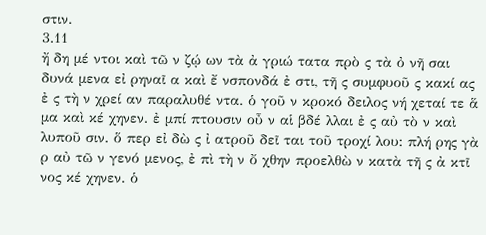στιν.
3.11
ἤ δη μέ ντοι καὶ τῶ ν ζῴ ων τὰ ἀ γριώ τατα πρὸ ς τὰ ὀ νῆ σαι δυνά μενα εἰ ρηναῖ α καὶ ἔ νσπονδά ἐ στι, τῆ ς συμφυοῦ ς κακί ας ἐ ς τὴ ν χρεί αν παραλυθέ ντα. ὁ γοῦ ν κροκό δειλος νή χεταί τε ἅ μα καὶ κέ χηνεν. ἐ μπί πτουσιν οὖ ν αἱ βδέ λλαι ἐ ς αὐ τὸ ν καὶ λυποῦ σιν. ὅ περ εἰ δὼ ς ἰ ατροῦ δεῖ ται τοῦ τροχί λου: πλή ρης γὰ ρ αὐ τῶ ν γενό μενος, ἐ πὶ τὴ ν ὄ χθην προελθὼ ν κατὰ τῆ ς ἀ κτῖ νος κέ χηνεν. ὁ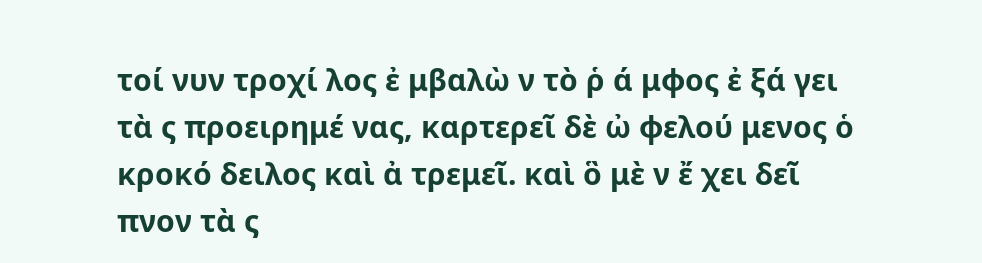τοί νυν τροχί λος ἐ μβαλὼ ν τὸ ῥ ά μφος ἐ ξά γει τὰ ς προειρημέ νας, καρτερεῖ δὲ ὠ φελού μενος ὁ κροκό δειλος καὶ ἀ τρεμεῖ. καὶ ὃ μὲ ν ἔ χει δεῖ πνον τὰ ς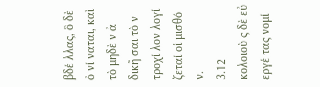βδέ λλας, ὃ δὲ ὀ νί ναται, καὶ τὸ μηδὲ ν ἀ δικῆ σαι τὸ ν τροχί λον λογί ζεταί οἱ μισθό ν.
3.12
κολοιοὺ ς δὲ εὐ εργέ τας νομί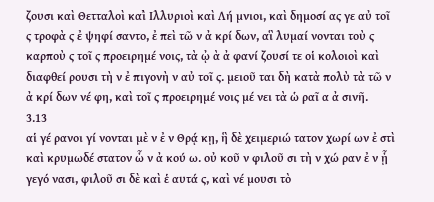ζουσι καὶ Θετταλοὶ καὶ̓ Ιλλυριοὶ καὶ Λή μνιοι, καὶ δημοσί ας γε αὐ τοῖ ς τροφὰ ς ἐ ψηφί σαντο, ἐ πεὶ τῶ ν ἀ κρί δων, αἳ λυμαί νονται τοὺ ς καρποὺ ς τοῖ ς προειρημέ νοις, τὰ ᾠ ὰ ἀ φανί ζουσί τε οἱ κολοιοὶ καὶ διαφθεί ρουσι τὴ ν ἐ πιγονὴ ν αὐ τοῖ ς. μειοῦ ται δὴ κατὰ πολὺ τὰ τῶ ν ἀ κρί δων νέ φη, καὶ τοῖ ς προειρημέ νοις μέ νει τὰ ὡ ραῖ α ἀ σινῆ.
3.13
αἱ γέ ρανοι γί νονται μὲ ν ἐ ν Θρᾴ κῃ, ἣ δὲ χειμεριώ τατον χωρί ων ἐ στὶ καὶ κρυμωδέ στατον ὧ ν ἀ κού ω. οὐ κοῦ ν φιλοῦ σι τὴ ν χώ ραν ἐ ν ᾗ γεγό νασι, φιλοῦ σι δὲ καὶ ἑ αυτά ς, καὶ νέ μουσι τὸ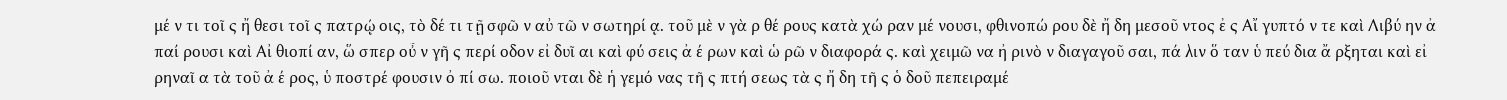μέ ν τι τοῖ ς ἤ θεσι τοῖ ς πατρῴ οις, τὸ δέ τι τῇ σφῶ ν αὐ τῶ ν σωτηρί ᾳ. τοῦ μὲ ν γὰ ρ θέ ρους κατὰ χώ ραν μέ νουσι, φθινοπώ ρου δὲ ἤ δη μεσοῦ ντος ἐ ς Αἴ γυπτό ν τε καὶ Λιβύ ην ἀ παί ρουσι καὶ Αἰ θιοπί αν, ὥ σπερ οὖ ν γῆ ς περί οδον εἰ δυῖ αι καὶ φύ σεις ἀ έ ρων καὶ ὡ ρῶ ν διαφορά ς. καὶ χειμῶ να ἠ ρινὸ ν διαγαγοῦ σαι, πά λιν ὅ ταν ὑ πεύ δια ἄ ρξηται καὶ εἰ ρηναῖ α τὰ τοῦ ἀ έ ρος, ὑ ποστρέ φουσιν ὀ πί σω. ποιοῦ νται δὲ ἡ γεμό νας τῆ ς πτή σεως τὰ ς ἤ δη τῆ ς ὁ δοῦ πεπειραμέ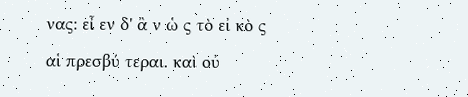νας: εἶ εν δ' ἂ ν ὡ ς τὸ εἰ κὸ ς αἱ πρεσβύ τεραι. καὶ οὐ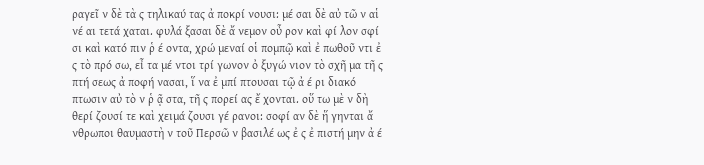ραγεῖ ν δὲ τὰ ς τηλικαύ τας ἀ ποκρί νουσι: μέ σαι δὲ αὐ τῶ ν αἱ νέ αι τετά χαται. φυλά ξασαι δὲ ἄ νεμον οὖ ρον καὶ φί λον σφί σι καὶ κατό πιν ῥ έ οντα, χρώ μεναί οἱ πομπῷ καὶ ἐ πωθοῦ ντι ἐ ς τὸ πρό σω, εἶ τα μέ ντοι τρί γωνον ὀ ξυγώ νιον τὸ σχῆ μα τῆ ς πτή σεως ἀ ποφή νασαι, ἵ να ἐ μπί πτουσαι τῷ ἀ έ ρι διακό πτωσιν αὐ τὸ ν ῥ ᾷ στα, τῆ ς πορεί ας ἔ χονται. οὕ τω μὲ ν δὴ θερί ζουσί τε καὶ χειμά ζουσι γέ ρανοι: σοφί αν δὲ ἥ γηνται ἄ νθρωποι θαυμαστὴ ν τοῦ Περσῶ ν βασιλέ ως ἐ ς ἐ πιστή μην ἀ έ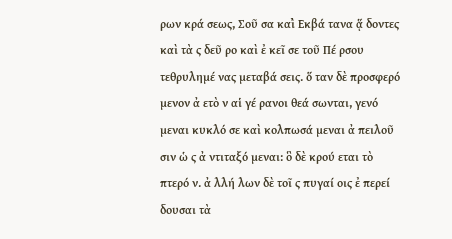ρων κρά σεως, Σοῦ σα καὶ̓ Εκβά τανα ᾅ δοντες καὶ τὰ ς δεῦ ρο καὶ ἐ κεῖ σε τοῦ Πέ ρσου τεθρυλημέ νας μεταβά σεις. ὅ ταν δὲ προσφερό μενον ἀ ετὸ ν αἱ γέ ρανοι θεά σωνται, γενό μεναι κυκλό σε καὶ κολπωσά μεναι ἀ πειλοῦ σιν ὡ ς ἀ ντιταξό μεναι: ὃ δὲ κρού εται τὸ πτερό ν. ἀ λλή λων δὲ τοῖ ς πυγαί οις ἐ περεί δουσαι τὰ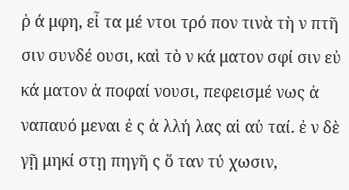ῥ ά μφη, εἶ τα μέ ντοι τρό πον τινὰ τὴ ν πτῆ σιν συνδέ ουσι, καὶ τὸ ν κά ματον σφί σιν εὐ κά ματον ἀ ποφαί νουσι, πεφεισμέ νως ἀ ναπαυό μεναι ἐ ς ἀ λλή λας αἱ αὐ ταί. ἐ ν δὲ γῇ μηκί στῃ πηγῆ ς ὅ ταν τύ χωσιν,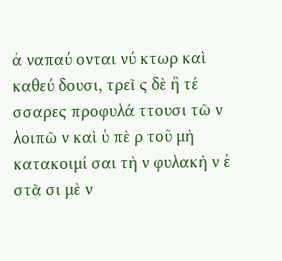ἀ ναπαύ ονται νύ κτωρ καὶ καθεύ δουσι, τρεῖ ς δὲ ἢ τέ σσαρες προφυλά ττουσι τῶ ν λοιπῶ ν καὶ ὑ πὲ ρ τοῦ μὴ κατακοιμί σαι τὴ ν φυλακὴ ν ἑ στᾶ σι μὲ ν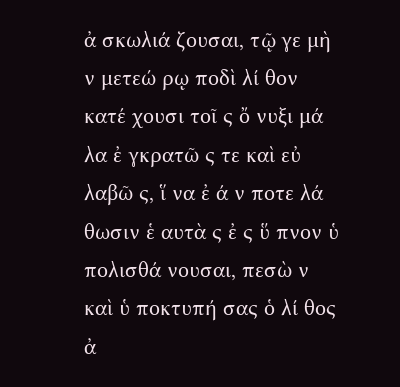ἀ σκωλιά ζουσαι, τῷ γε μὴ ν μετεώ ρῳ ποδὶ λί θον κατέ χουσι τοῖ ς ὄ νυξι μά λα ἐ γκρατῶ ς τε καὶ εὐ λαβῶ ς, ἵ να ἐ ά ν ποτε λά θωσιν ἑ αυτὰ ς ἐ ς ὕ πνον ὑ πολισθά νουσαι, πεσὼ ν καὶ ὑ ποκτυπή σας ὁ λί θος ἀ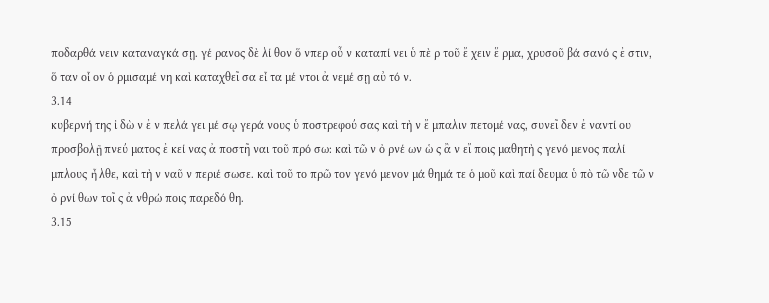ποδαρθά νειν καταναγκά σῃ. γέ ρανος δὲ λί θον ὅ νπερ οὖ ν καταπί νει ὑ πὲ ρ τοῦ ἔ χειν ἕ ρμα, χρυσοῦ βά σανό ς ἐ στιν, ὅ ταν οἷ ον ὁ ρμισαμέ νη καὶ καταχθεῖ σα εἶ τα μέ ντοι ἀ νεμέ σῃ αὐ τό ν.
3.14
κυβερνή της ἰ δὼ ν ἐ ν πελά γει μέ σῳ γερά νους ὑ ποστρεφού σας καὶ τὴ ν ἔ μπαλιν πετομέ νας, συνεῖ δεν ἐ ναντί ου προσβολῇ πνεύ ματος ἐ κεί νας ἀ ποστῆ ναι τοῦ πρό σω: καὶ τῶ ν ὀ ρνέ ων ὡ ς ἂ ν εἴ ποις μαθητὴ ς γενό μενος παλί μπλους ἦ λθε, καὶ τὴ ν ναῦ ν περιέ σωσε. καὶ τοῦ το πρῶ τον γενό μενον μά θημά τε ὁ μοῦ καὶ παί δευμα ὑ πὸ τῶ νδε τῶ ν ὀ ρνί θων τοῖ ς ἀ νθρώ ποις παρεδό θη.
3.15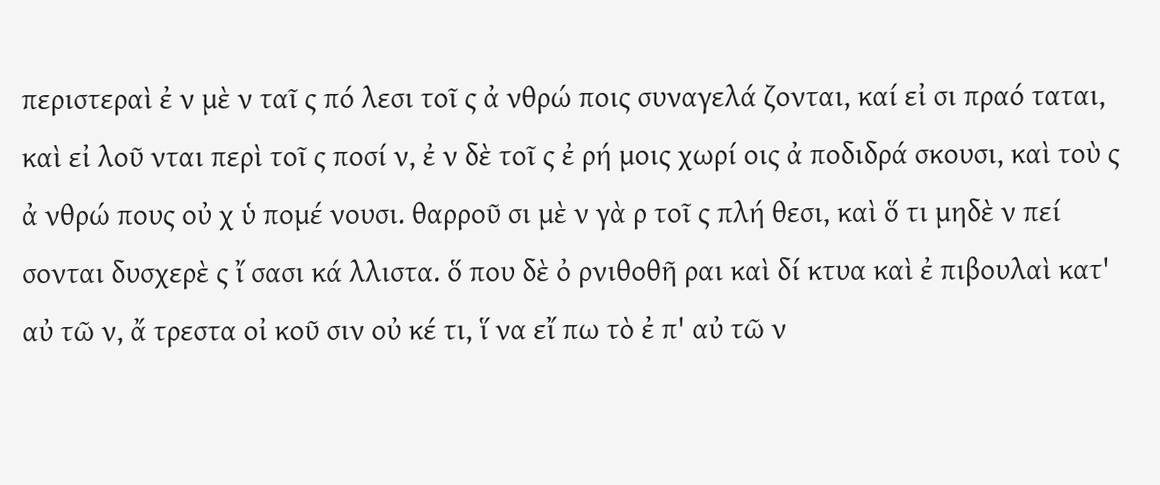περιστεραὶ ἐ ν μὲ ν ταῖ ς πό λεσι τοῖ ς ἀ νθρώ ποις συναγελά ζονται, καί εἰ σι πραό ταται, καὶ εἰ λοῦ νται περὶ τοῖ ς ποσί ν, ἐ ν δὲ τοῖ ς ἐ ρή μοις χωρί οις ἀ ποδιδρά σκουσι, καὶ τοὺ ς ἀ νθρώ πους οὐ χ ὑ πομέ νουσι. θαρροῦ σι μὲ ν γὰ ρ τοῖ ς πλή θεσι, καὶ ὅ τι μηδὲ ν πεί σονται δυσχερὲ ς ἴ σασι κά λλιστα. ὅ που δὲ ὀ ρνιθοθῆ ραι καὶ δί κτυα καὶ ἐ πιβουλαὶ κατ' αὐ τῶ ν, ἄ τρεστα οἰ κοῦ σιν οὐ κέ τι, ἵ να εἴ πω τὸ ἐ π' αὐ τῶ ν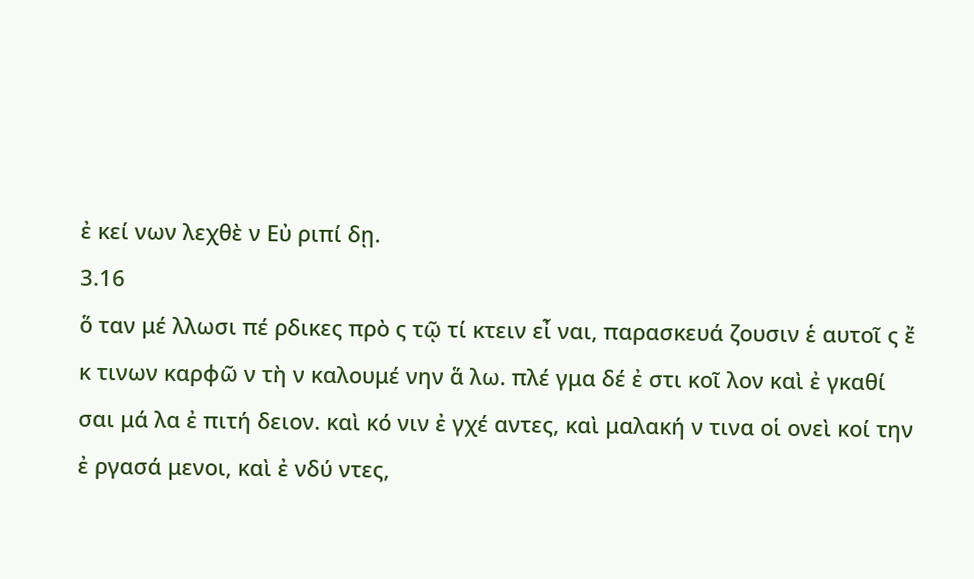ἐ κεί νων λεχθὲ ν Εὐ ριπί δῃ.
3.16
ὅ ταν μέ λλωσι πέ ρδικες πρὸ ς τῷ τί κτειν εἶ ναι, παρασκευά ζουσιν ἑ αυτοῖ ς ἔ κ τινων καρφῶ ν τὴ ν καλουμέ νην ἅ λω. πλέ γμα δέ ἐ στι κοῖ λον καὶ ἐ γκαθί σαι μά λα ἐ πιτή δειον. καὶ κό νιν ἐ γχέ αντες, καὶ μαλακή ν τινα οἱ ονεὶ κοί την ἐ ργασά μενοι, καὶ ἐ νδύ ντες,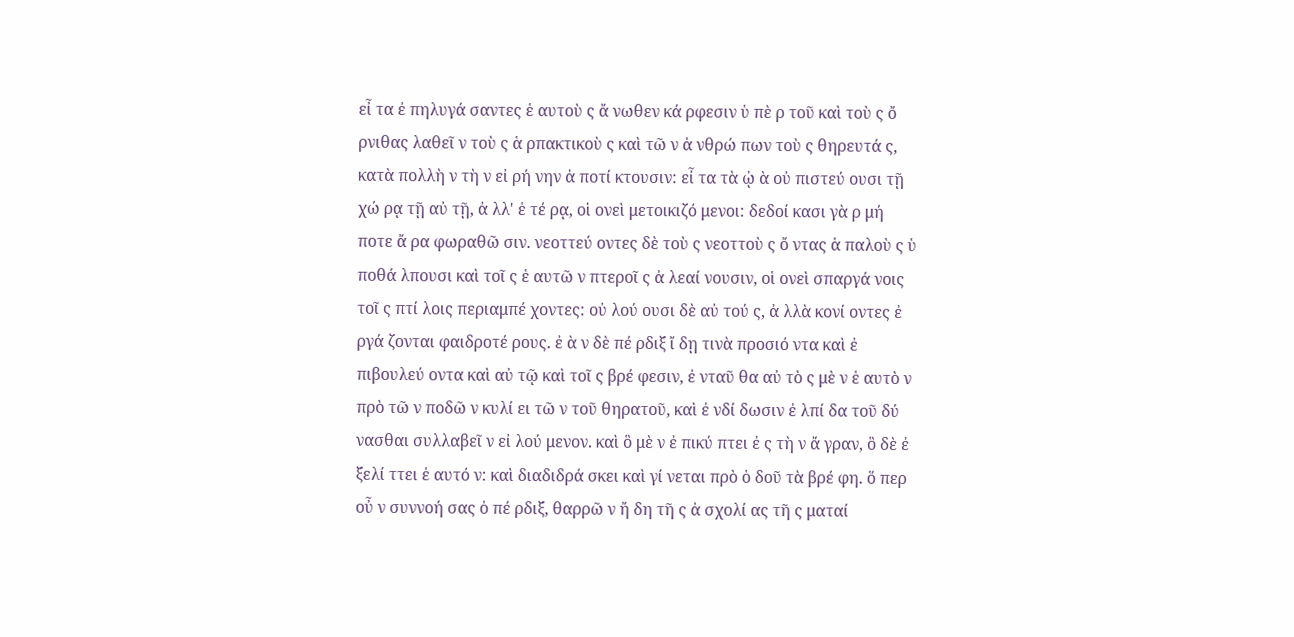εἶ τα ἐ πηλυγά σαντες ἑ αυτοὺ ς ἄ νωθεν κά ρφεσιν ὑ πὲ ρ τοῦ καὶ τοὺ ς ὄ ρνιθας λαθεῖ ν τοὺ ς ἁ ρπακτικοὺ ς καὶ τῶ ν ἀ νθρώ πων τοὺ ς θηρευτά ς, κατὰ πολλὴ ν τὴ ν εἰ ρή νην ἀ ποτί κτουσιν: εἶ τα τὰ ᾠ ὰ οὐ πιστεύ ουσι τῇ χώ ρᾳ τῇ αὐ τῇ, ἀ λλ' ἑ τέ ρᾳ, οἱ ονεὶ μετοικιζό μενοι: δεδοί κασι γὰ ρ μή ποτε ἄ ρα φωραθῶ σιν. νεοττεύ οντες δὲ τοὺ ς νεοττοὺ ς ὄ ντας ἁ παλοὺ ς ὑ ποθά λπουσι καὶ τοῖ ς ἑ αυτῶ ν πτεροῖ ς ἀ λεαί νουσιν, οἱ ονεὶ σπαργά νοις τοῖ ς πτί λοις περιαμπέ χοντες: οὐ λού ουσι δὲ αὐ τού ς, ἀ λλὰ κονί οντες ἐ ργά ζονται φαιδροτέ ρους. ἐ ὰ ν δὲ πέ ρδιξ ἴ δῃ τινὰ προσιό ντα καὶ ἐ πιβουλεύ οντα καὶ αὐ τῷ καὶ τοῖ ς βρέ φεσιν, ἐ νταῦ θα αὐ τὸ ς μὲ ν ἑ αυτὸ ν πρὸ τῶ ν ποδῶ ν κυλί ει τῶ ν τοῦ θηρατοῦ, καὶ ἐ νδί δωσιν ἐ λπί δα τοῦ δύ νασθαι συλλαβεῖ ν εἰ λού μενον. καὶ ὃ μὲ ν ἐ πικύ πτει ἐ ς τὴ ν ἄ γραν, ὃ δὲ ἐ ξελί ττει ἑ αυτό ν: καὶ διαδιδρά σκει καὶ γί νεται πρὸ ὁ δοῦ τὰ βρέ φη. ὅ περ οὖ ν συννοή σας ὁ πέ ρδιξ, θαρρῶ ν ἤ δη τῆ ς ἀ σχολί ας τῆ ς ματαί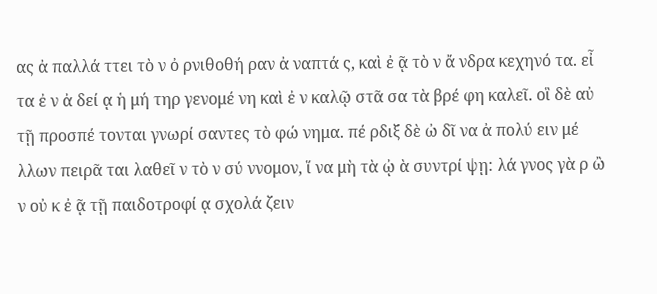ας ἀ παλλά ττει τὸ ν ὀ ρνιθοθή ραν ἀ ναπτά ς, καὶ ἐ ᾷ τὸ ν ἄ νδρα κεχηνό τα. εἶ τα ἐ ν ἀ δεί ᾳ ἡ μή τηρ γενομέ νη καὶ ἐ ν καλῷ στᾶ σα τὰ βρέ φη καλεῖ. οἳ δὲ αὐ τῇ προσπέ τονται γνωρί σαντες τὸ φώ νημα. πέ ρδιξ δὲ ὠ δῖ να ἀ πολύ ειν μέ λλων πειρᾶ ται λαθεῖ ν τὸ ν σύ ννομον, ἵ να μὴ τὰ ᾠ ὰ συντρί ψῃ: λά γνος γὰ ρ ὢ ν οὐ κ ἐ ᾷ τῇ παιδοτροφί ᾳ σχολά ζειν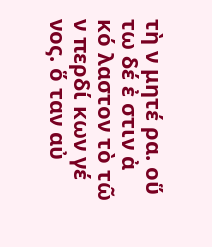τὴ ν μητέ ρα. οὕ τω δέ ἐ στιν ἀ κό λαστον τὸ τῶ ν περδί κων γέ νος. ὅ ταν αὐ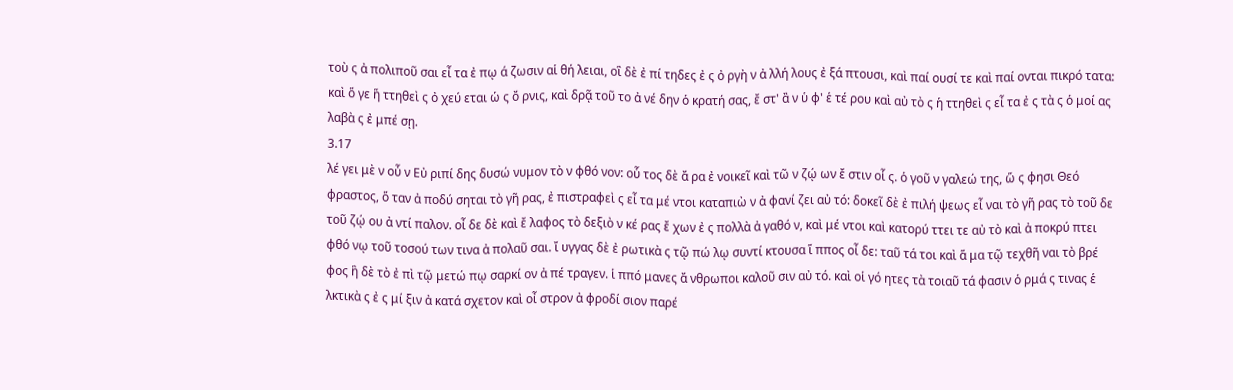τοὺ ς ἀ πολιποῦ σαι εἶ τα ἐ πῳ ά ζωσιν αἱ θή λειαι, οἳ δὲ ἐ πί τηδες ἐ ς ὀ ργὴ ν ἀ λλή λους ἐ ξά πτουσι, καὶ παί ουσί τε καὶ παί ονται πικρό τατα: καὶ ὅ γε ἥ ττηθεὶ ς ὀ χεύ εται ὡ ς ὄ ρνις, καὶ δρᾷ τοῦ το ἀ νέ δην ὁ κρατή σας, ἔ στ' ἂ ν ὑ φ' ἑ τέ ρου καὶ αὐ τὸ ς ἡ ττηθεὶ ς εἶ τα ἐ ς τὰ ς ὁ μοί ας λαβὰ ς ἐ μπέ σῃ.
3.17
λέ γει μὲ ν οὖ ν Εὐ ριπί δης δυσώ νυμον τὸ ν φθό νον: οὗ τος δὲ ἄ ρα ἐ νοικεῖ καὶ τῶ ν ζῴ ων ἔ στιν οἷ ς. ὁ γοῦ ν γαλεώ της, ὥ ς φησι Θεό φραστος, ὅ ταν ἀ ποδύ σηται τὸ γῆ ρας, ἐ πιστραφεὶ ς εἶ τα μέ ντοι καταπιὼ ν ἀ φανί ζει αὐ τό: δοκεῖ δὲ ἐ πιλή ψεως εἶ ναι τὸ γῆ ρας τὸ τοῦ δε τοῦ ζῴ ου ἀ ντί παλον. οἶ δε δὲ καὶ ἔ λαφος τὸ δεξιὸ ν κέ ρας ἔ χων ἐ ς πολλὰ ἀ γαθό ν, καὶ μέ ντοι καὶ κατορύ ττει τε αὐ τὸ καὶ ἀ ποκρύ πτει φθό νῳ τοῦ τοσού των τινα ἀ πολαῦ σαι. ἴ υγγας δὲ ἐ ρωτικὰ ς τῷ πώ λῳ συντί κτουσα ἵ ππος οἶ δε: ταῦ τά τοι καὶ ἅ μα τῷ τεχθῆ ναι τὸ βρέ φος ἣ δὲ τὸ ἐ πὶ τῷ μετώ πῳ σαρκί ον ἀ πέ τραγεν. ἱ ππό μανες ἄ νθρωποι καλοῦ σιν αὐ τό. καὶ οἱ γό ητες τὰ τοιαῦ τά φασιν ὁ ρμά ς τινας ἑ λκτικὰ ς ἐ ς μί ξιν ἀ κατά σχετον καὶ οἶ στρον ἀ φροδί σιον παρέ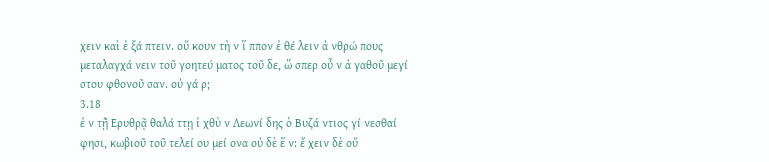χειν καὶ ἐ ξά πτειν. οὔ κουν τὴ ν ἵ ππον ἐ θέ λειν ἀ νθρώ πους μεταλαγχά νειν τοῦ γοητεύ ματος τοῦ δε, ὥ σπερ οὖ ν ἀ γαθοῦ μεγί στου φθονοῦ σαν. οὐ γά ρ;
3.18
ἐ ν τῇ̓ Ερυθρᾷ θαλά ττῃ ἰ χθὺ ν Λεωνί δης ὁ Βυζά ντιος γί νεσθαί φησι, κωβιοῦ τοῦ τελεί ου μεί ονα οὐ δὲ ἕ ν: ἔ χειν δὲ οὔ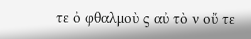τε ὀ φθαλμοὺ ς αὐ τὸ ν οὔ τε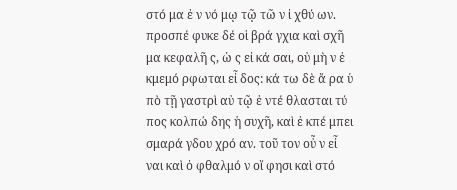στό μα ἐ ν νό μῳ τῷ τῶ ν ἰ χθύ ων. προσπέ φυκε δέ οἱ βρά γχια καὶ σχῆ μα κεφαλῆ ς, ὡ ς εἰ κά σαι, οὐ μὴ ν ἐ κμεμό ρφωται εἶ δος: κά τω δὲ ἄ ρα ὑ πὸ τῇ γαστρὶ αὐ τῷ ἐ ντέ θλασται τύ πος κολπώ δης ἡ συχῆ, καὶ ἐ κπέ μπει σμαρά γδου χρό αν. τοῦ τον οὖ ν εἶ ναι καὶ ὀ φθαλμό ν οἵ φησι καὶ στό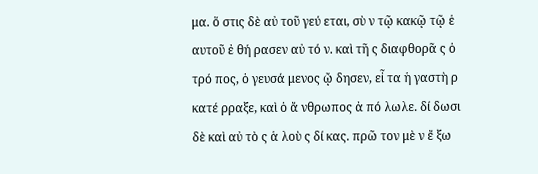μα. ὅ στις δὲ αὐ τοῦ γεύ εται, σὺ ν τῷ κακῷ τῷ ἑ αυτοῦ ἐ θή ρασεν αὐ τό ν. καὶ τῆ ς διαφθορᾶ ς ὁ τρό πος, ὁ γευσά μενος ᾤ δησεν, εἶ τα ἡ γαστὴ ρ κατέ ρραξε, καὶ ὁ ἄ νθρωπος ἀ πό λωλε. δί δωσι δὲ καὶ αὐ τὸ ς ἁ λοὺ ς δί κας. πρῶ τον μὲ ν ἔ ξω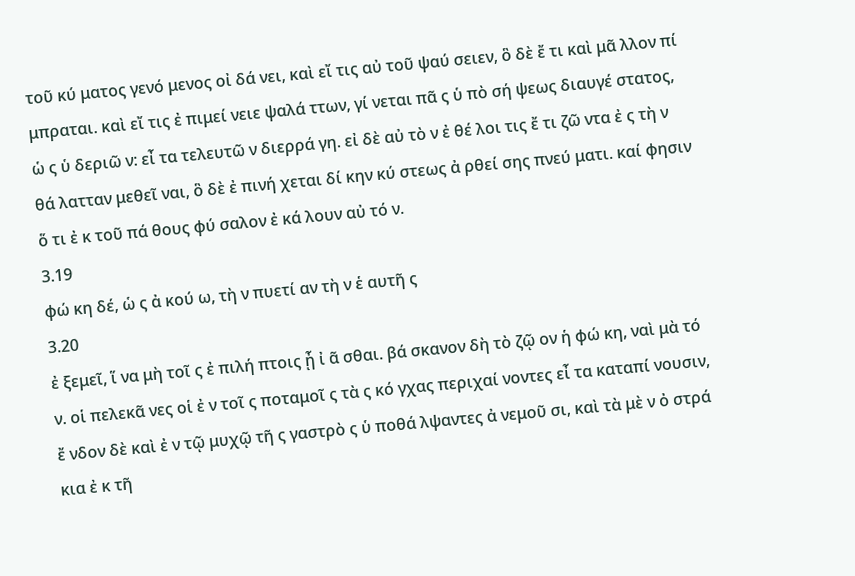τοῦ κύ ματος γενό μενος οἰ δά νει, καὶ εἴ τις αὐ τοῦ ψαύ σειεν, ὃ δὲ ἔ τι καὶ μᾶ λλον πί μπραται. καὶ εἴ τις ἐ πιμεί νειε ψαλά ττων, γί νεται πᾶ ς ὑ πὸ σή ψεως διαυγέ στατος, ὡ ς ὑ δεριῶ ν: εἶ τα τελευτῶ ν διερρά γη. εἰ δὲ αὐ τὸ ν ἐ θέ λοι τις ἔ τι ζῶ ντα ἐ ς τὴ ν θά λατταν μεθεῖ ναι, ὃ δὲ ἐ πινή χεται δί κην κύ στεως ἀ ρθεί σης πνεύ ματι. καί φησιν ὅ τι ἐ κ τοῦ πά θους φύ σαλον ἐ κά λουν αὐ τό ν.
3.19
φώ κη δέ, ὡ ς ἀ κού ω, τὴ ν πυετί αν τὴ ν ἑ αυτῆ ς
3.20
ἐ ξεμεῖ, ἵ να μὴ τοῖ ς ἐ πιλή πτοις ᾖ ἰ ᾶ σθαι. βά σκανον δὴ τὸ ζῷ ον ἡ φώ κη, ναὶ μὰ τό ν. οἱ πελεκᾶ νες οἱ ἐ ν τοῖ ς ποταμοῖ ς τὰ ς κό γχας περιχαί νοντες εἶ τα καταπί νουσιν, ἔ νδον δὲ καὶ ἐ ν τῷ μυχῷ τῆ ς γαστρὸ ς ὑ ποθά λψαντες ἀ νεμοῦ σι, καὶ τὰ μὲ ν ὀ στρά κια ἐ κ τῆ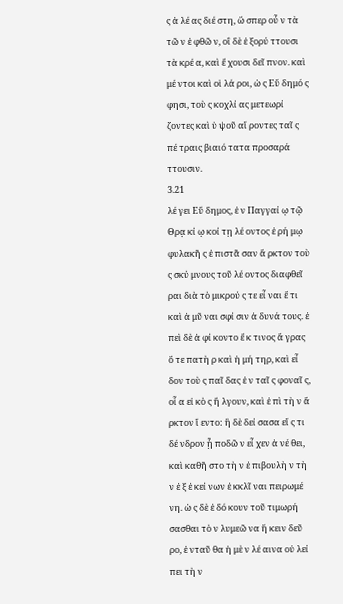ς ἀ λέ ας διέ στη, ὥ σπερ οὖ ν τὰ τῶ ν ἑ φθῶ ν, οἳ δὲ ἐ ξορύ ττουσι τὰ κρέ α, καὶ ἔ χουσι δεῖ πνον. καὶ μέ ντοι καὶ οἱ λά ροι, ὡ ς Εὔ δημό ς φησι, τοὺ ς κοχλί ας μετεωρί ζοντες καὶ ὑ ψοῦ αἴ ροντες ταῖ ς πέ τραις βιαιό τατα προσαρά ττουσιν.
3.21
λέ γει Εὔ δημος, ἐ ν Παγγαί ῳ τῷ Θρᾳ κί ῳ κοί τῃ λέ οντος ἐ ρή μῳ φυλακῆ ς ἐ πιστᾶ σαν ἄ ρκτον τοὺ ς σκύ μνους τοῦ λέ οντος διαφθεῖ ραι διὰ τὸ μικρού ς τε εἶ ναι ἔ τι καὶ ἀ μῦ ναι σφί σιν ἀ δυνά τους. ἐ πεὶ δὲ ἀ φί κοντο ἔ κ τινος ἄ γρας ὅ τε πατὴ ρ καὶ ἡ μή τηρ, καὶ εἶ δον τοὺ ς παῖ δας ἐ ν ταῖ ς φοναῖ ς, οἷ α εἰ κὸ ς ἤ λγουν, καὶ ἐ πὶ τὴ ν ἄ ρκτον ἵ εντο: ἣ δὲ δεί σασα εἴ ς τι δέ νδρον ᾗ ποδῶ ν εἶ χεν ἀ νέ θει, καὶ καθῆ στο τὴ ν ἐ πιβουλὴ ν τὴ ν ἐ ξ ἐ κεί νων ἐ κκλῖ ναι πειρωμέ νη. ὡ ς δὲ ἐ δό κουν τοῦ τιμωρή σασθαι τὸ ν λυμεῶ να ἥ κειν δεῦ ρο, ἐ νταῦ θα ἡ μὲ ν λέ αινα οὐ λεί πει τὴ ν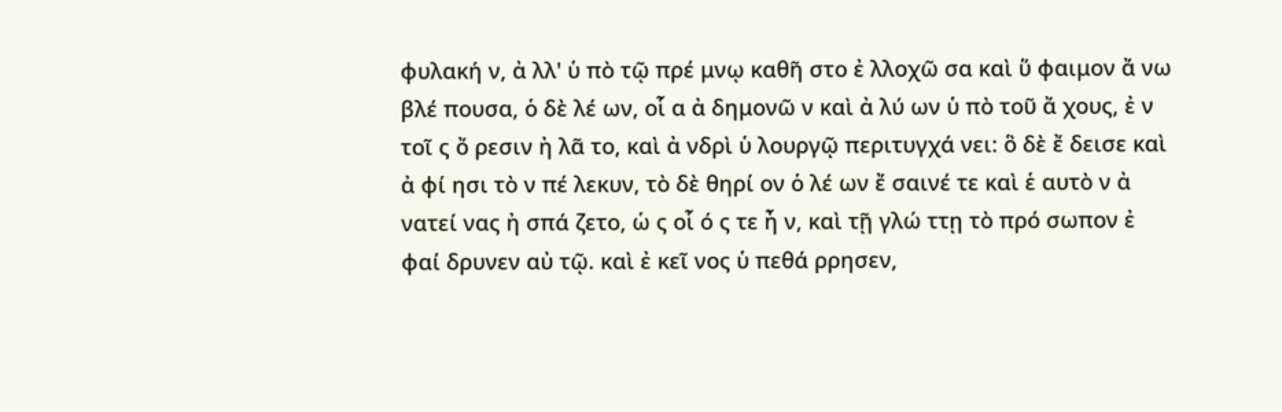φυλακή ν, ἀ λλ' ὑ πὸ τῷ πρέ μνῳ καθῆ στο ἐ λλοχῶ σα καὶ ὕ φαιμον ἄ νω βλέ πουσα, ὁ δὲ λέ ων, οἷ α ἀ δημονῶ ν καὶ ἀ λύ ων ὑ πὸ τοῦ ἄ χους, ἐ ν τοῖ ς ὄ ρεσιν ἠ λᾶ το, καὶ ἀ νδρὶ ὑ λουργῷ περιτυγχά νει: ὃ δὲ ἔ δεισε καὶ ἀ φί ησι τὸ ν πέ λεκυν, τὸ δὲ θηρί ον ὁ λέ ων ἔ σαινέ τε καὶ ἑ αυτὸ ν ἀ νατεί νας ἠ σπά ζετο, ὡ ς οἷ ό ς τε ἦ ν, καὶ τῇ γλώ ττῃ τὸ πρό σωπον ἐ φαί δρυνεν αὐ τῷ. καὶ ἐ κεῖ νος ὑ πεθά ρρησεν,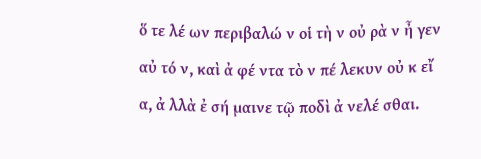ὅ τε λέ ων περιβαλώ ν οἱ τὴ ν οὐ ρὰ ν ἦ γεν αὐ τό ν, καὶ ἀ φέ ντα τὸ ν πέ λεκυν οὐ κ εἴ α, ἀ λλὰ ἐ σή μαινε τῷ ποδὶ ἀ νελέ σθαι.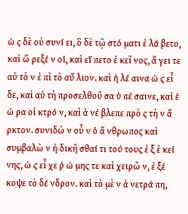ὡ ς δὲ οὐ συνί ει, ὃ δὲ τῷ στό ματι ἐ λά βετο, καὶ ὤ ρεξέ ν οἱ, καὶ εἵ πετο ἐ κεῖ νος, ἄ γει τε αὐ τὸ ν ἐ πὶ τὸ αὔ λιον. καὶ ἡ λέ αινα ὡ ς εἶ δε, καὶ αὐ τὴ προσελθοῦ σα ὑ πέ σαινε, καὶ ἑ ώ ρα οἰ κτρό ν, καὶ ἀ νέ βλεπε πρὸ ς τὴ ν ἄ ρκτον. συνιδὼ ν οὖ ν ὁ ἄ νθρωπος καὶ συμβαλὼ ν ἠ δικῆ σθαί τι τού τους ἐ ξ ἐ κεί νης, ὡ ς εἶ χε ῥ ώ μης τε καὶ χειρῶ ν, ἐ ξέ κοψε τὸ δέ νδρον. καὶ τὸ μὲ ν ἀ νετρά πη,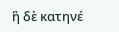ἣ δὲ κατηνέ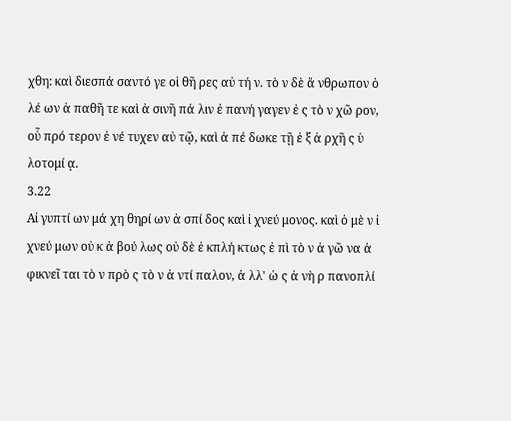χθη: καὶ διεσπά σαντό γε οἱ θῆ ρες αὐ τή ν. τὸ ν δὲ ἄ νθρωπον ὁ λέ ων ἀ παθῆ τε καὶ ἀ σινῆ πά λιν ἐ πανή γαγεν ἐ ς τὸ ν χῶ ρον, οὗ πρό τερον ἐ νέ τυχεν αὐ τῷ, καὶ ἀ πέ δωκε τῇ ἐ ξ ἀ ρχῆ ς ὑ λοτομί ᾳ.
3.22
Αἰ γυπτί ων μά χη θηρί ων ἀ σπί δος καὶ ἰ χνεύ μονος. καὶ ὁ μὲ ν ἰ χνεύ μων οὐ κ ἀ βού λως οὐ δὲ ἐ κπλή κτως ἐ πὶ τὸ ν ἀ γῶ να ἀ φικνεῖ ται τὸ ν πρὸ ς τὸ ν ἀ ντί παλον, ἀ λλ' ὡ ς ἀ νὴ ρ πανοπλί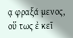ᾳ φραξά μενος, οὕ τως ἐ κεῖ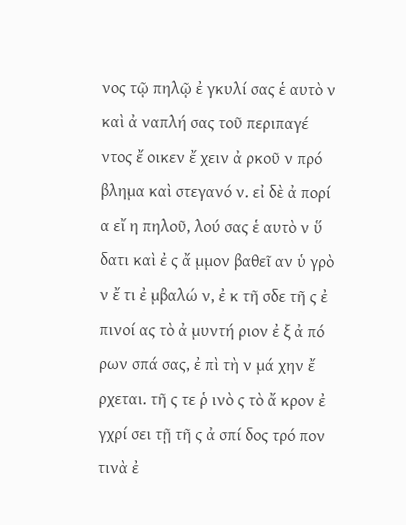νος τῷ πηλῷ ἐ γκυλί σας ἑ αυτὸ ν καὶ ἀ ναπλή σας τοῦ περιπαγέ ντος ἔ οικεν ἔ χειν ἀ ρκοῦ ν πρό βλημα καὶ στεγανό ν. εἰ δὲ ἀ πορί α εἴ η πηλοῦ, λού σας ἑ αυτὸ ν ὕ δατι καὶ ἐ ς ἄ μμον βαθεῖ αν ὑ γρὸ ν ἔ τι ἐ μβαλώ ν, ἐ κ τῆ σδε τῆ ς ἐ πινοί ας τὸ ἀ μυντή ριον ἐ ξ ἀ πό ρων σπά σας, ἐ πὶ τὴ ν μά χην ἔ ρχεται. τῆ ς τε ῥ ινὸ ς τὸ ἄ κρον ἐ γχρί σει τῇ τῆ ς ἀ σπί δος τρό πον τινὰ ἐ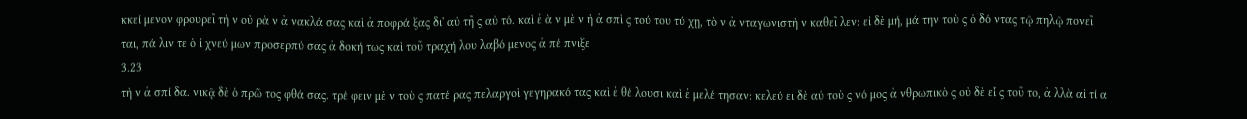κκεί μενον φρουρεῖ τὴ ν οὐ ρὰ ν ἀ νακλά σας καὶ ἀ ποφρά ξας δι' αὐ τῆ ς αὐ τό. καὶ ἐ ὰ ν μὲ ν ἡ ἀ σπὶ ς τού του τύ χῃ, τὸ ν ἀ νταγωνιστὴ ν καθεῖ λεν: εἰ δὲ μή, μά την τοὺ ς ὀ δό ντας τῷ πηλῷ πονεῖ ται, πά λιν τε ὁ ἰ χνεύ μων προσερπύ σας ἀ δοκή τως καὶ τοῦ τραχή λου λαβό μενος ἀ πέ πνιξε
3.23
τὴ ν ἀ σπί δα. νικᾷ δὲ ὁ πρῶ τος φθά σας. τρέ φειν μὲ ν τοὺ ς πατέ ρας πελαργοὶ γεγηρακό τας καὶ ἐ θέ λουσι καὶ ἐ μελέ τησαν: κελεύ ει δὲ αὐ τοὺ ς νό μος ἀ νθρωπικὸ ς οὐ δὲ εἷ ς τοῦ το, ἀ λλὰ αἰ τί α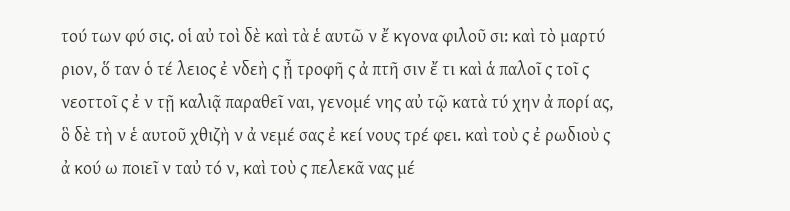τού των φύ σις. οἱ αὐ τοὶ δὲ καὶ τὰ ἑ αυτῶ ν ἔ κγονα φιλοῦ σι: καὶ τὸ μαρτύ ριον, ὅ ταν ὁ τέ λειος ἐ νδεὴ ς ᾖ τροφῆ ς ἀ πτῆ σιν ἔ τι καὶ ἁ παλοῖ ς τοῖ ς νεοττοῖ ς ἐ ν τῇ καλιᾷ παραθεῖ ναι, γενομέ νης αὐ τῷ κατὰ τύ χην ἀ πορί ας, ὃ δὲ τὴ ν ἑ αυτοῦ χθιζὴ ν ἀ νεμέ σας ἐ κεί νους τρέ φει. καὶ τοὺ ς ἐ ρωδιοὺ ς ἀ κού ω ποιεῖ ν ταὐ τό ν, καὶ τοὺ ς πελεκᾶ νας μέ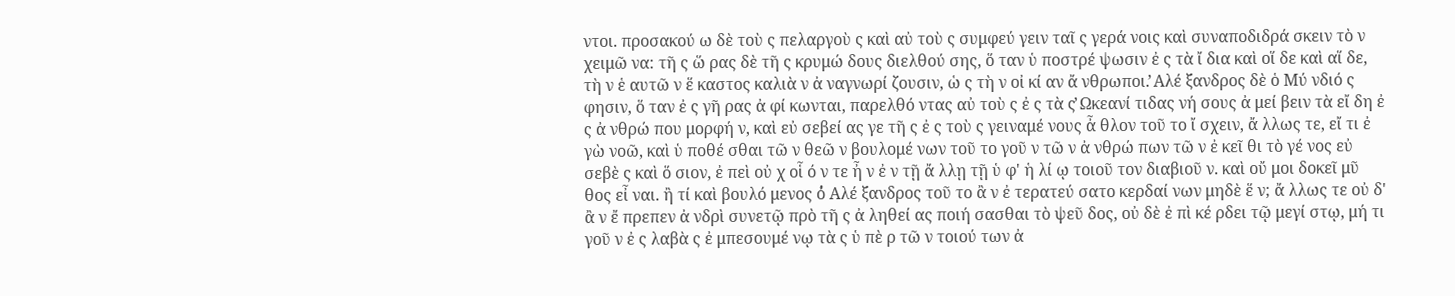ντοι. προσακού ω δὲ τοὺ ς πελαργοὺ ς καὶ αὐ τοὺ ς συμφεύ γειν ταῖ ς γερά νοις καὶ συναποδιδρά σκειν τὸ ν χειμῶ να: τῆ ς ὥ ρας δὲ τῆ ς κρυμώ δους διελθού σης, ὅ ταν ὑ ποστρέ ψωσιν ἐ ς τὰ ἴ δια καὶ οἵ δε καὶ αἵ δε, τὴ ν ἑ αυτῶ ν ἕ καστος καλιὰ ν ἀ ναγνωρί ζουσιν, ὡ ς τὴ ν οἰ κί αν ἄ νθρωποι.̓ Αλέ ξανδρος δὲ ὁ Μύ νδιό ς φησιν, ὅ ταν ἐ ς γῆ ρας ἀ φί κωνται, παρελθό ντας αὐ τοὺ ς ἐ ς τὰ ς̓ Ωκεανί τιδας νή σους ἀ μεί βειν τὰ εἴ δη ἐ ς ἀ νθρώ που μορφή ν, καὶ εὐ σεβεί ας γε τῆ ς ἐ ς τοὺ ς γειναμέ νους ἆ θλον τοῦ το ἴ σχειν, ἄ λλως τε, εἴ τι ἐ γὼ νοῶ, καὶ ὑ ποθέ σθαι τῶ ν θεῶ ν βουλομέ νων τοῦ το γοῦ ν τῶ ν ἀ νθρώ πων τῶ ν ἐ κεῖ θι τὸ γέ νος εὐ σεβὲ ς καὶ ὅ σιον, ἐ πεὶ οὐ χ οἷ ό ν τε ἦ ν ἐ ν τῇ ἄ λλῃ τῇ ὑ φ' ἡ λί ῳ τοιοῦ τον διαβιοῦ ν. καὶ οὔ μοι δοκεῖ μῦ θος εἶ ναι. ἢ τί καὶ βουλό μενος ὁ̓ Αλέ ξανδρος τοῦ το ἂ ν ἐ τερατεύ σατο κερδαί νων μηδὲ ἕ ν; ἄ λλως τε οὐ δ' ἂ ν ἔ πρεπεν ἀ νδρὶ συνετῷ πρὸ τῆ ς ἀ ληθεί ας ποιή σασθαι τὸ ψεῦ δος, οὐ δὲ ἐ πὶ κέ ρδει τῷ μεγί στῳ, μή τι γοῦ ν ἐ ς λαβὰ ς ἐ μπεσουμέ νῳ τὰ ς ὑ πὲ ρ τῶ ν τοιού των ἀ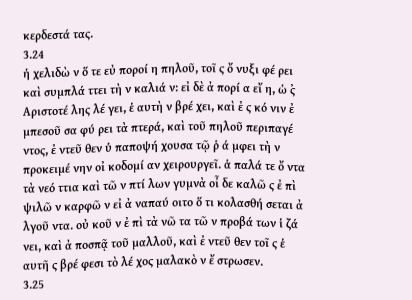κερδεστά τας.
3.24
ἡ χελιδὼ ν ὅ τε εὐ ποροί η πηλοῦ, τοῖ ς ὄ νυξι φέ ρει καὶ συμπλά ττει τὴ ν καλιά ν: εἰ δὲ ἀ πορί α εἴ η, ὡ ς̓ Αριστοτέ λης λέ γει, ἑ αυτὴ ν βρέ χει, καὶ ἐ ς κό νιν ἐ μπεσοῦ σα φύ ρει τὰ πτερά, καὶ τοῦ πηλοῦ περιπαγέ ντος, ἐ ντεῦ θεν ὑ παποψή χουσα τῷ ῥ ά μφει τὴ ν προκειμέ νην οἰ κοδομί αν χειρουργεῖ. ἁ παλά τε ὄ ντα τὰ νεό ττια καὶ τῶ ν πτί λων γυμνὰ οἶ δε καλῶ ς ἐ πὶ ψιλῶ ν καρφῶ ν εἰ ἀ ναπαύ οιτο ὅ τι κολασθή σεται ἀ λγοῦ ντα. οὐ κοῦ ν ἐ πὶ τὰ νῶ τα τῶ ν προβά των ἱ ζά νει, καὶ ἀ ποσπᾷ τοῦ μαλλοῦ, καὶ ἐ ντεῦ θεν τοῖ ς ἑ αυτῆ ς βρέ φεσι τὸ λέ χος μαλακὸ ν ἔ στρωσεν.
3.25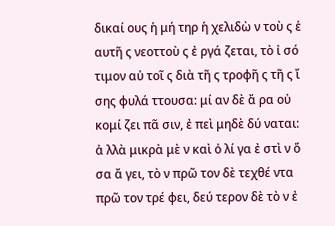δικαί ους ἡ μή τηρ ἡ χελιδὼ ν τοὺ ς ἑ αυτῆ ς νεοττοὺ ς ἐ ργά ζεται, τὸ ἰ σό τιμον αὐ τοῖ ς διὰ τῆ ς τροφῆ ς τῆ ς ἴ σης φυλά ττουσα: μί αν δὲ ἄ ρα οὐ κομί ζει πᾶ σιν, ἐ πεὶ μηδὲ δύ ναται: ἀ λλὰ μικρὰ μὲ ν καὶ ὀ λί γα ἐ στὶ ν ὅ σα ἄ γει, τὸ ν πρῶ τον δὲ τεχθέ ντα πρῶ τον τρέ φει, δεύ τερον δὲ τὸ ν ἐ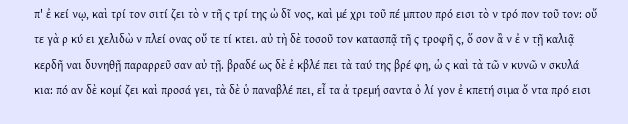π' ἐ κεί νῳ, καὶ τρί τον σιτί ζει τὸ ν τῆ ς τρί της ὠ δῖ νος, καὶ μέ χρι τοῦ πέ μπτου πρό εισι τὸ ν τρό πον τοῦ τον: οὔ τε γὰ ρ κύ ει χελιδὼ ν πλεί ονας οὔ τε τί κτει. αὐ τὴ δὲ τοσοῦ τον κατασπᾷ τῆ ς τροφῆ ς, ὅ σον ἂ ν ἐ ν τῇ καλιᾷ κερδῆ ναι δυνηθῇ παραρρεῦ σαν αὐ τῇ. βραδέ ως δὲ ἐ κβλέ πει τὰ ταύ της βρέ φη, ὡ ς καὶ τὰ τῶ ν κυνῶ ν σκυλά κια: πό αν δὲ κομί ζει καὶ προσά γει, τὰ δὲ ὑ παναβλέ πει, εἶ τα ἀ τρεμή σαντα ὀ λί γον ἐ κπετή σιμα ὄ ντα πρό εισι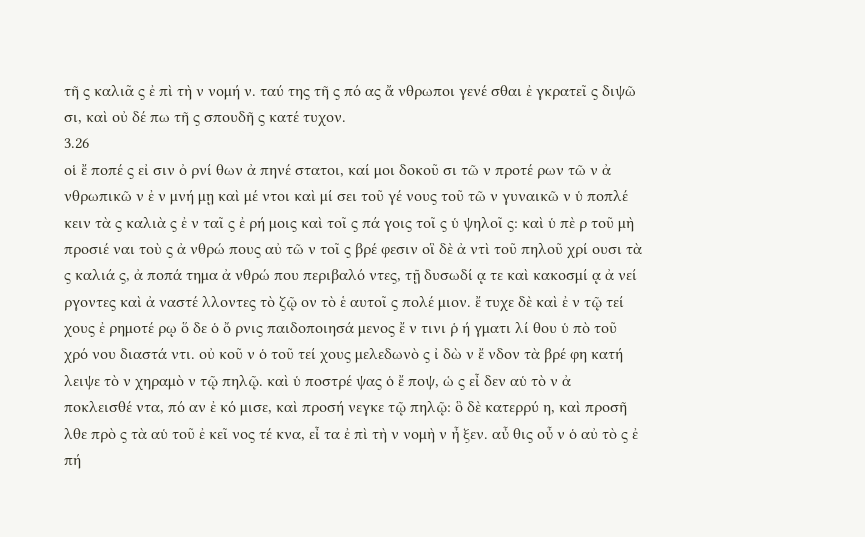τῆ ς καλιᾶ ς ἐ πὶ τὴ ν νομή ν. ταύ της τῆ ς πό ας ἄ νθρωποι γενέ σθαι ἐ γκρατεῖ ς διψῶ σι, καὶ οὐ δέ πω τῆ ς σπουδῆ ς κατέ τυχον.
3.26
οἱ ἔ ποπέ ς εἰ σιν ὀ ρνί θων ἀ πηνέ στατοι, καί μοι δοκοῦ σι τῶ ν προτέ ρων τῶ ν ἀ νθρωπικῶ ν ἐ ν μνή μῃ καὶ μέ ντοι καὶ μί σει τοῦ γέ νους τοῦ τῶ ν γυναικῶ ν ὑ ποπλέ κειν τὰ ς καλιὰ ς ἐ ν ταῖ ς ἐ ρή μοις καὶ τοῖ ς πά γοις τοῖ ς ὑ ψηλοῖ ς: καὶ ὑ πὲ ρ τοῦ μὴ προσιέ ναι τοὺ ς ἀ νθρώ πους αὐ τῶ ν τοῖ ς βρέ φεσιν οἳ δὲ ἀ ντὶ τοῦ πηλοῦ χρί ουσι τὰ ς καλιά ς, ἀ ποπά τημα ἀ νθρώ που περιβαλό ντες, τῇ δυσωδί ᾳ τε καὶ κακοσμί ᾳ ἀ νεί ργοντες καὶ ἀ ναστέ λλοντες τὸ ζῷ ον τὸ ἑ αυτοῖ ς πολέ μιον. ἔ τυχε δὲ καὶ ἐ ν τῷ τεί χους ἐ ρημοτέ ρῳ ὅ δε ὁ ὄ ρνις παιδοποιησά μενος ἔ ν τινι ῥ ή γματι λί θου ὑ πὸ τοῦ χρό νου διαστά ντι. οὐ κοῦ ν ὁ τοῦ τεί χους μελεδωνὸ ς ἰ δὼ ν ἔ νδον τὰ βρέ φη κατή λειψε τὸ ν χηραμὸ ν τῷ πηλῷ. καὶ ὑ ποστρέ ψας ὁ ἔ ποψ, ὡ ς εἶ δεν αὑ τὸ ν ἀ ποκλεισθέ ντα, πό αν ἐ κό μισε, καὶ προσή νεγκε τῷ πηλῷ: ὃ δὲ κατερρύ η, καὶ προσῆ λθε πρὸ ς τὰ αὑ τοῦ ἐ κεῖ νος τέ κνα, εἶ τα ἐ πὶ τὴ ν νομὴ ν ἦ ξεν. αὖ θις οὖ ν ὁ αὐ τὸ ς ἐ πή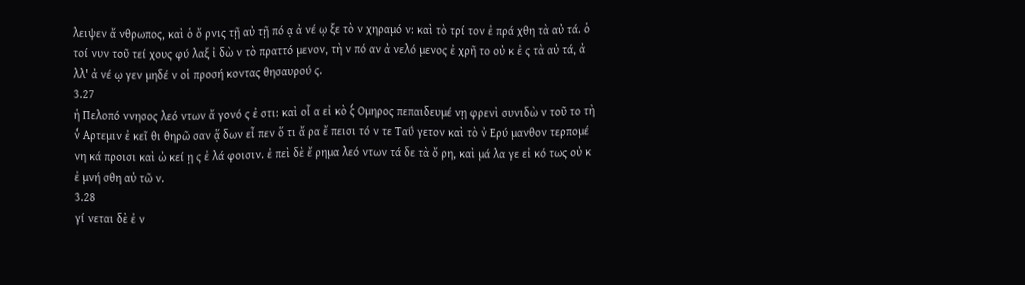λειψεν ἄ νθρωπος, καὶ ὁ ὄ ρνις τῇ αὐ τῇ πό ᾳ ἀ νέ ῳ ξε τὸ ν χηραμό ν: καὶ τὸ τρί τον ἐ πρά χθη τὰ αὐ τά. ὁ τοί νυν τοῦ τεί χους φύ λαξ ἰ δὼ ν τὸ πραττό μενον, τὴ ν πό αν ἀ νελό μενος ἐ χρῆ το οὐ κ ἐ ς τὰ αὐ τά, ἀ λλ' ἀ νέ ῳ γεν μηδέ ν οἱ προσή κοντας θησαυρού ς.
3.27
ἡ Πελοπό ννησος λεό ντων ἄ γονό ς ἐ στι: καὶ οἷ α εἰ κὸ ς̔́ Ομηρος πεπαιδευμέ νῃ φρενὶ συνιδὼ ν τοῦ το τὴ ν̓́ Αρτεμιν ἐ κεῖ θι θηρῶ σαν ᾅ δων εἶ πεν ὅ τι ἄ ρα ἔ πεισι τό ν τε Ταΰ γετον καὶ τὸ ν̓ Ερύ μανθον τερπομέ νη κά προισι καὶ ὠ κεί ῃ ς ἐ λά φοισιν. ἐ πεὶ δὲ ἔ ρημα λεό ντων τά δε τὰ ὄ ρη, καὶ μά λα γε εἰ κό τως οὐ κ ἐ μνή σθη αὐ τῶ ν.
3.28
γί νεται δὲ ἐ ν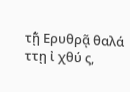τῇ̓ Ερυθρᾷ θαλά ττῃ ἰ χθύ ς,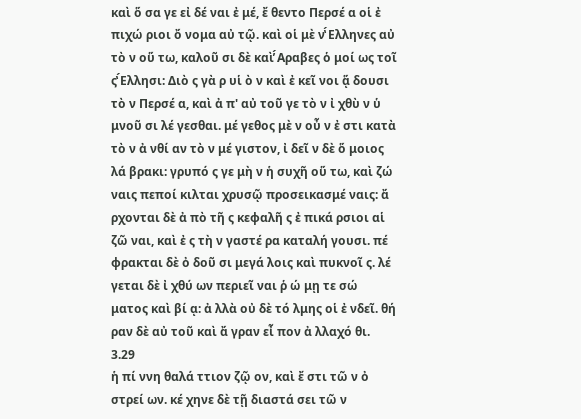καὶ ὅ σα γε εἰ δέ ναι ἐ μέ, ἔ θεντο Περσέ α οἱ ἐ πιχώ ριοι ὄ νομα αὐ τῷ. καὶ οἱ μὲ ν̔́ Ελληνες αὐ τὸ ν οὕ τω, καλοῦ σι δὲ καὶ̓́ Αραβες ὁ μοί ως τοῖ ς̔́ Ελλησι: Διὸ ς γὰ ρ υἱ ὸ ν καὶ ἐ κεῖ νοι ᾅ δουσι τὸ ν Περσέ α, καὶ ἀ π' αὐ τοῦ γε τὸ ν ἰ χθὺ ν ὑ μνοῦ σι λέ γεσθαι. μέ γεθος μὲ ν οὖ ν ἐ στι κατὰ τὸ ν ἀ νθί αν τὸ ν μέ γιστον, ἰ δεῖ ν δὲ ὅ μοιος λά βρακι: γρυπό ς γε μὴ ν ἡ συχῆ οὕ τω, καὶ ζώ ναις πεποί κιλται χρυσῷ προσεικασμέ ναις: ἄ ρχονται δὲ ἀ πὸ τῆ ς κεφαλῆ ς ἐ πικά ρσιοι αἱ ζῶ ναι, καὶ ἐ ς τὴ ν γαστέ ρα καταλή γουσι. πέ φρακται δὲ ὀ δοῦ σι μεγά λοις καὶ πυκνοῖ ς. λέ γεται δὲ ἰ χθύ ων περιεῖ ναι ῥ ώ μῃ τε σώ ματος καὶ βί ᾳ: ἀ λλὰ οὐ δὲ τό λμης οἱ ἐ νδεῖ. θή ραν δὲ αὐ τοῦ καὶ ἄ γραν εἶ πον ἀ λλαχό θι.
3.29
ἡ πί ννη θαλά ττιον ζῷ ον, καὶ ἔ στι τῶ ν ὀ στρεί ων. κέ χηνε δὲ τῇ διαστά σει τῶ ν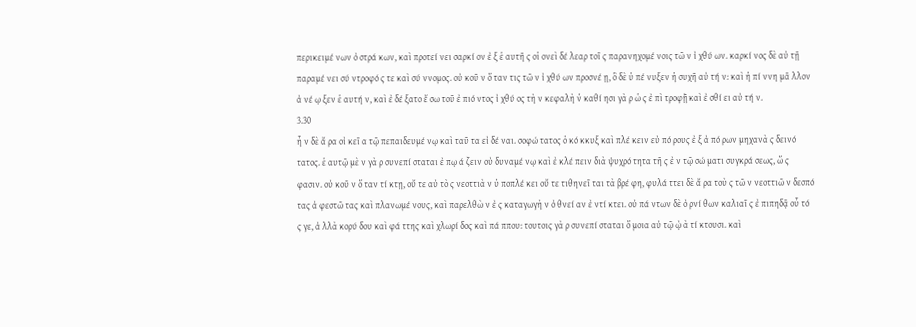περικειμέ νων ὀ στρά κων, καὶ προτεί νει σαρκί ον ἐ ξ ἑ αυτῆ ς οἱ ονεὶ δέ λεαρ τοῖ ς παρανηχομέ νοις τῶ ν ἰ χθύ ων. καρκί νος δὲ αὐ τῇ παραμέ νει σύ ντροφό ς τε καὶ σύ ννομος. οὐ κοῦ ν ὅ ταν τις τῶ ν ἰ χθύ ων προσνέ ῃ, ὃ δὲ ὑ πέ νυξεν ἡ συχῆ αὐ τή ν: καὶ ἡ πί ννη μᾶ λλον ἀ νέ ῳ ξεν ἑ αυτή ν, καὶ ἐ δέ ξατο ἔ σω τοῦ ἐ πιό ντος ἰ χθύ ος τὴ ν κεφαλὴ ν̔ καθί ησι γὰ ρ ὡ ς ἐ πὶ τροφῇ̓ καὶ ἐ σθί ει αὐ τή ν.
3.30
ἦ ν δὲ ἄ ρα οἰ κεῖ α τῷ πεπαιδευμέ νῳ καὶ ταῦ τα εἰ δέ ναι. σοφώ τατος ὁ κό κκυξ καὶ πλέ κειν εὐ πό ρους ἐ ξ ἀ πό ρων μηχανὰ ς δεινό τατος. ἑ αυτῷ μὲ ν γὰ ρ συνεπί σταται ἐ πῳ ά ζειν οὐ δυναμέ νῳ καὶ ἐ κλέ πειν διὰ ψυχρό τητα τῆ ς ἐ ν τῷ σώ ματι συγκρά σεως, ὥ ς φασιν. οὐ κοῦ ν ὅ ταν τί κτῃ, οὔ τε αὐ τὸ ς νεοττιὰ ν ὑ ποπλέ κει οὔ τε τιθηνεῖ ται τὰ βρέ φη, φυλά ττει δὲ ἄ ρα τοὺ ς τῶ ν νεοττιῶ ν δεσπό τας ἀ φεστῶ τας καὶ πλανωμέ νους, καὶ παρελθὼ ν ἐ ς καταγωγὴ ν ὀ θνεί αν ἐ ντί κτει. οὐ πά ντων δὲ ὀ ρνί θων καλιαῖ ς ἐ πιπηδᾷ οὗ τό ς γε, ἀ λλὰ κορύ δου καὶ φά ττης καὶ χλωρί δος καὶ πά ππου: τουτοις γὰ ρ συνεπί σταται ὅ μοια αὐ τῷ ᾠ ὰ τί κτουσι. καὶ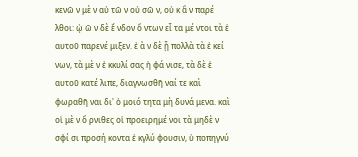κενῶ ν μὲ ν αὐ τῶ ν οὐ σῶ ν, οὐ κ ἂ ν παρέ λθοι: ᾠ ῶ ν δὲ ἔ νδον ὄ ντων εἶ τα μέ ντοι τὰ ἑ αυτοῦ παρενέ μιξεν. ἐ ὰ ν δὲ ᾖ πολλὰ τὰ ἐ κεί νων, τὰ μὲ ν ἐ κκυλί σας ἠ φά νισε, τὰ δὲ ἑ αυτοῦ κατέ λιπε, διαγνωσθῆ ναί τε καὶ φωραθῆ ναι δι' ὁ μοιό τητα μὴ δυνά μενα. καὶ οἱ μὲ ν ὄ ρνιθες οἱ προειρημέ νοι τὰ μηδὲ ν σφί σι προσή κοντα ἐ κγλύ φουσιν, ὑ ποπηγνύ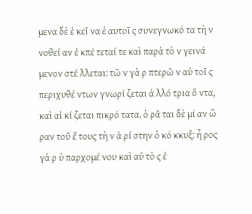μενα δὲ ἐ κεῖ να ἑ αυτοῖ ς συνεγνωκό τα τὴ ν νοθεί αν ἐ κπέ τεταί τε καὶ παρὰ τὸ ν γεινά μενον στέ λλεται: τῶ ν γὰ ρ πτερῶ ν αὐ τοῖ ς περιχυθέ ντων γνωρί ζεται ἀ λλό τρια ὄ ντα, καὶ αἰ κί ζεται πικρό τατα. ὁ ρᾶ ται δὲ μί αν ὥ ραν τοῦ ἔ τους τὴ ν ἀ ρί στην ὁ κό κκυξ: ἦ ρος γὰ ρ ὑ παρχομέ νου καὶ αὐ τὸ ς ἐ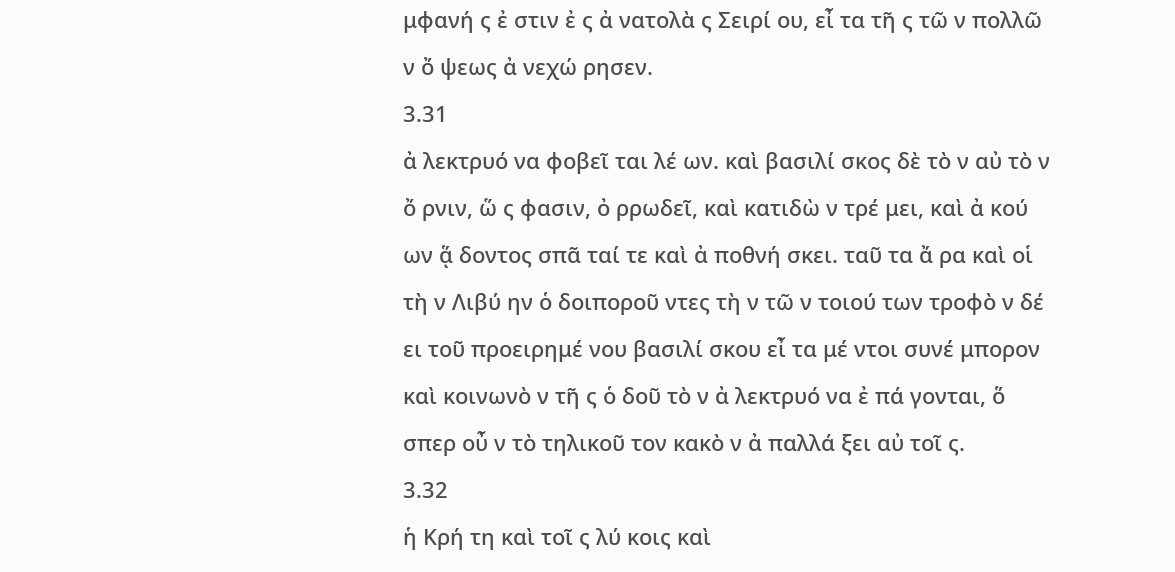μφανή ς ἐ στιν ἐ ς ἀ νατολὰ ς Σειρί ου, εἶ τα τῆ ς τῶ ν πολλῶ ν ὄ ψεως ἀ νεχώ ρησεν.
3.31
ἀ λεκτρυό να φοβεῖ ται λέ ων. καὶ βασιλί σκος δὲ τὸ ν αὐ τὸ ν ὄ ρνιν, ὥ ς φασιν, ὀ ρρωδεῖ, καὶ κατιδὼ ν τρέ μει, καὶ ἀ κού ων ᾅ δοντος σπᾶ ταί τε καὶ ἀ ποθνή σκει. ταῦ τα ἄ ρα καὶ οἱ τὴ ν Λιβύ ην ὁ δοιποροῦ ντες τὴ ν τῶ ν τοιού των τροφὸ ν δέ ει τοῦ προειρημέ νου βασιλί σκου εἶ τα μέ ντοι συνέ μπορον καὶ κοινωνὸ ν τῆ ς ὁ δοῦ τὸ ν ἀ λεκτρυό να ἐ πά γονται, ὅ σπερ οὖ ν τὸ τηλικοῦ τον κακὸ ν ἀ παλλά ξει αὐ τοῖ ς.
3.32
ἡ Κρή τη καὶ τοῖ ς λύ κοις καὶ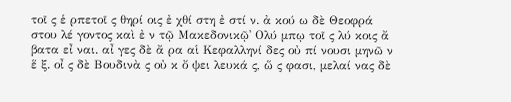τοῖ ς ἑ ρπετοῖ ς θηρί οις ἐ χθί στη ἐ στί ν. ἀ κού ω δὲ Θεοφρά στου λέ γοντος καὶ ἐ ν τῷ Μακεδονικῷ̓ Ολύ μπῳ τοῖ ς λύ κοις ἄ βατα εἶ ναι. αἶ γες δὲ ἄ ρα αἱ Κεφαλληνί δες οὐ πί νουσι μηνῶ ν ἕ ξ. οἶ ς δὲ Βουδινὰ ς οὐ κ ὄ ψει λευκά ς, ὥ ς φασι, μελαί νας δὲ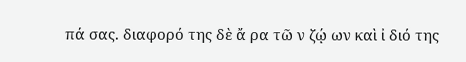πά σας. διαφορό της δὲ ἄ ρα τῶ ν ζῴ ων καὶ ἰ διό της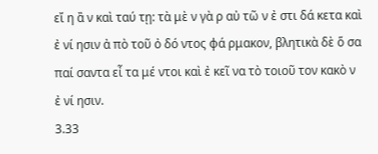εἴ η ἂ ν καὶ ταύ τῃ: τὰ μὲ ν γὰ ρ αὐ τῶ ν ἐ στι δά κετα καὶ ἐ νί ησιν ἀ πὸ τοῦ ὀ δό ντος φά ρμακον, βλητικὰ δὲ ὅ σα παί σαντα εἶ τα μέ ντοι καὶ ἐ κεῖ να τὸ τοιοῦ τον κακὸ ν ἐ νί ησιν.
3.33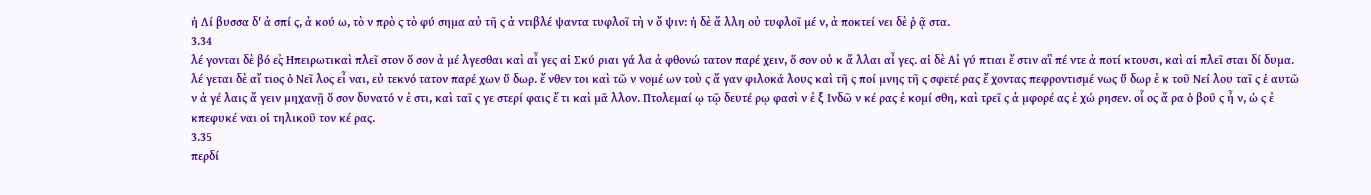ἡ Λί βυσσα δ' ἀ σπί ς, ἀ κού ω, τὸ ν πρὸ ς τὸ φύ σημα αὐ τῆ ς ἀ ντιβλέ ψαντα τυφλοῖ τὴ ν ὄ ψιν: ἡ δὲ ἄ λλη οὐ τυφλοῖ μέ ν, ἀ ποκτεί νει δὲ ῥ ᾷ στα.
3.34
λέ γονται δὲ βό ες̓ Ηπειρωτικαὶ πλεῖ στον ὅ σον ἀ μέ λγεσθαι καὶ αἶ γες αἱ Σκύ ριαι γά λα ἀ φθονώ τατον παρέ χειν, ὅ σον οὐ κ ἄ λλαι αἶ γες. αἱ δὲ Αἰ γύ πτιαι ἔ στιν αἳ πέ ντε ἀ ποτί κτουσι, καὶ αἱ πλεῖ σται δί δυμα. λέ γεται δὲ αἴ τιος ὁ Νεῖ λος εἶ ναι, εὐ τεκνό τατον παρέ χων ὕ δωρ. ἔ νθεν τοι καὶ τῶ ν νομέ ων τοὺ ς ἄ γαν φιλοκά λους καὶ τῆ ς ποί μνης τῆ ς σφετέ ρας ἔ χοντας πεφροντισμέ νως ὕ δωρ ἐ κ τοῦ Νεί λου ταῖ ς ἑ αυτῶ ν ἀ γέ λαις ἄ γειν μηχανῇ ὅ σον δυνατό ν ἐ στι, καὶ ταῖ ς γε στερί φαις ἔ τι καὶ μᾶ λλον. Πτολεμαί ῳ τῷ δευτέ ρῳ φασὶ ν ἐ ξ̓ Ινδῶ ν κέ ρας ἐ κομί σθη, καὶ τρεῖ ς ἀ μφορέ ας ἐ χώ ρησεν. οἷ ος ἄ ρα ὁ βοῦ ς ἦ ν, ὡ ς ἐ κπεφυκέ ναι οἱ τηλικοῦ τον κέ ρας.
3.35
περδί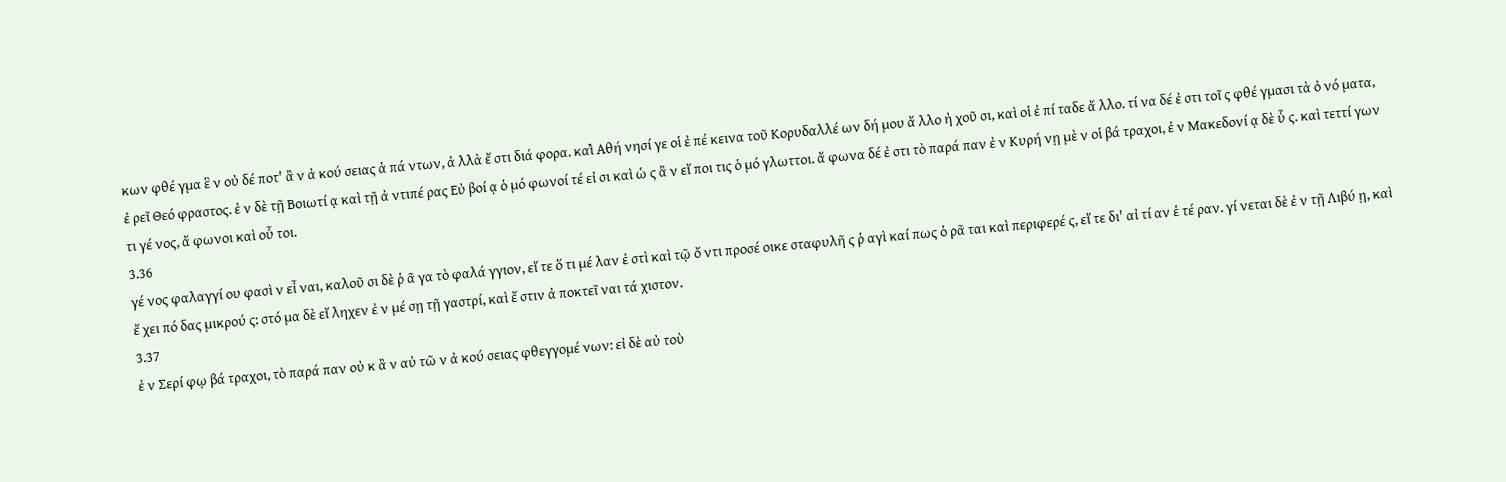κων φθέ γμα ἓ ν οὐ δέ ποτ' ἂ ν ἀ κού σειας ἁ πά ντων, ἀ λλὰ ἔ στι διά φορα. καὶ̓ Αθή νησί γε οἱ ἐ πέ κεινα τοῦ Κορυδαλλέ ων δή μου ἄ λλο ἠ χοῦ σι, καὶ οἱ ἐ πί ταδε ἄ λλο. τί να δέ ἐ στι τοῖ ς φθέ γμασι τὰ ὀ νό ματα, ἐ ρεῖ Θεό φραστος. ἐ ν δὲ τῇ Βοιωτί ᾳ καὶ τῇ ἀ ντιπέ ρας Εὐ βοί ᾳ ὁ μό φωνοί τέ εἰ σι καὶ ὡ ς ἂ ν εἴ ποι τις ὁ μό γλωττοι. ἄ φωνα δέ ἐ στι τὸ παρά παν ἐ ν Κυρή νῃ μὲ ν οἱ βά τραχοι, ἐ ν Μακεδονί ᾳ δὲ ὗ ς. καὶ τεττί γων τι γέ νος, ἄ φωνοι καὶ οὗ τοι.
3.36
γέ νος φαλαγγί ου φασὶ ν εἶ ναι, καλοῦ σι δὲ ῥ ᾶ γα τὸ φαλά γγιον, εἴ τε ὅ τι μέ λαν ἐ στὶ καὶ τῷ ὄ ντι προσέ οικε σταφυλῆ ς ῥ αγὶ καί πως ὁ ρᾶ ται καὶ περιφερέ ς, εἴ τε δι' αἰ τί αν ἑ τέ ραν. γί νεται δὲ ἐ ν τῇ Λιβύ ῃ, καὶ ἔ χει πό δας μικρού ς: στό μα δὲ εἴ ληχεν ἐ ν μέ σῃ τῇ γαστρί, καὶ ἔ στιν ἀ ποκτεῖ ναι τά χιστον.
3.37
ἐ ν Σερί φῳ βά τραχοι, τὸ παρά παν οὐ κ ἂ ν αὐ τῶ ν ἀ κού σειας φθεγγομέ νων: εἰ δὲ αὐ τοὺ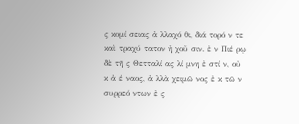ς κομί σειας ἀ λλαχό θι, διά τορό ν τε καὶ τραχύ τατον ἠ χοῦ σιν. ἐ ν Πιέ ρῳ δὲ τῆ ς Θετταλί ας λί μνη ἐ στί ν, οὐ κ ἀ έ ναος, ἀ λλὰ χειμῶ νος ἐ κ τῶ ν συρρεό ντων ἐ ς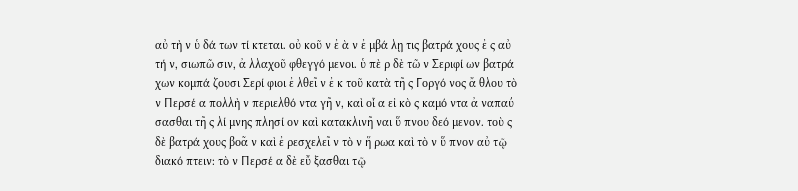αὐ τὴ ν ὑ δά των τί κτεται. οὐ κοῦ ν ἐ ὰ ν ἐ μβά λῃ τις βατρά χους ἐ ς αὐ τή ν, σιωπῶ σιν, ἀ λλαχοῦ φθεγγό μενοι. ὑ πὲ ρ δὲ τῶ ν Σεριφί ων βατρά χων κομπά ζουσι Σερί φιοι ἐ λθεῖ ν ἐ κ τοῦ κατὰ τῆ ς Γοργό νος ἄ θλου τὸ ν Περσέ α πολλὴ ν περιελθό ντα γῆ ν, καὶ οἷ α εἰ κὸ ς καμό ντα ἀ ναπαύ σασθαι τῆ ς λί μνης πλησί ον καὶ κατακλινῆ ναι ὕ πνου δεό μενον. τοὺ ς δὲ βατρά χους βοᾶ ν καὶ ἐ ρεσχελεῖ ν τὸ ν ἥ ρωα καὶ τὸ ν ὕ πνον αὐ τῷ διακό πτειν: τὸ ν Περσέ α δὲ εὔ ξασθαι τῷ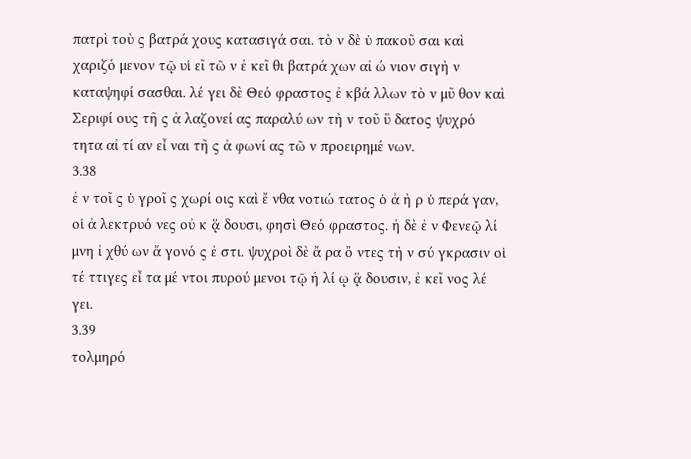πατρὶ τοὺ ς βατρά χους κατασιγά σαι. τὸ ν δὲ ὑ πακοῦ σαι καὶ χαριζό μενον τῷ υἱ εῖ τῶ ν ἐ κεῖ θι βατρά χων αἰ ώ νιον σιγὴ ν καταψηφί σασθαι. λέ γει δὲ Θεό φραστος ἐ κβά λλων τὸ ν μῦ θον καὶ Σεριφί ους τῆ ς ἀ λαζονεί ας παραλύ ων τὴ ν τοῦ ὕ δατος ψυχρό τητα αἰ τί αν εἶ ναι τῆ ς ἀ φωνί ας τῶ ν προειρημέ νων.
3.38
ἐ ν τοῖ ς ὑ γροῖ ς χωρί οις καὶ ἔ νθα νοτιώ τατος ὁ ἀ ὴ ρ ὑ περά γαν, οἱ ἀ λεκτρυό νες οὐ κ ᾅ δουσι, φησὶ Θεό φραστος. ἡ δὲ ἐ ν Φενεῷ λί μνη ἰ χθύ ων ἄ γονό ς ἐ στι. ψυχροὶ δὲ ἄ ρα ὄ ντες τὴ ν σύ γκρασιν οἱ τέ ττιγες εἶ τα μέ ντοι πυρού μενοι τῷ ἡ λί ῳ ᾅ δουσιν, ἐ κεῖ νος λέ γει.
3.39
τολμηρό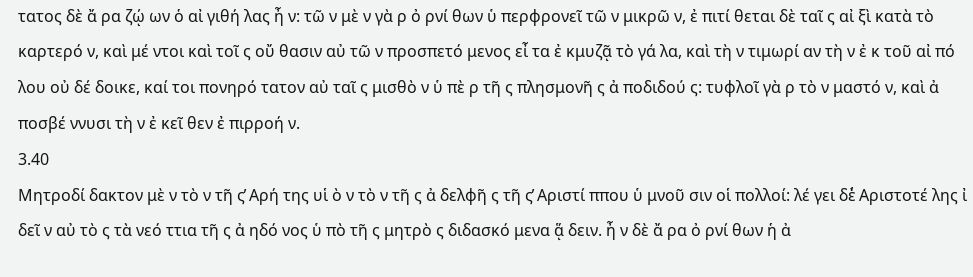τατος δὲ ἄ ρα ζῴ ων ὁ αἰ γιθή λας ἦ ν: τῶ ν μὲ ν γὰ ρ ὀ ρνί θων ὑ περφρονεῖ τῶ ν μικρῶ ν, ἐ πιτί θεται δὲ ταῖ ς αἰ ξὶ κατὰ τὸ καρτερό ν, καὶ μέ ντοι καὶ τοῖ ς οὔ θασιν αὐ τῶ ν προσπετό μενος εἶ τα ἐ κμυζᾷ τὸ γά λα, καὶ τὴ ν τιμωρί αν τὴ ν ἐ κ τοῦ αἰ πό λου οὐ δέ δοικε, καί τοι πονηρό τατον αὐ ταῖ ς μισθὸ ν ὑ πὲ ρ τῆ ς πλησμονῆ ς ἀ ποδιδού ς: τυφλοῖ γὰ ρ τὸ ν μαστό ν, καὶ ἀ ποσβέ ννυσι τὴ ν ἐ κεῖ θεν ἐ πιρροή ν.
3.40
Μητροδί δακτον μὲ ν τὸ ν τῆ ς̓ Αρή της υἱ ὸ ν τὸ ν τῆ ς ἀ δελφῆ ς τῆ ς̓ Αριστί ππου ὑ μνοῦ σιν οἱ πολλοί: λέ γει δὲ̓ Αριστοτέ λης ἰ δεῖ ν αὐ τὸ ς τὰ νεό ττια τῆ ς ἀ ηδό νος ὑ πὸ τῆ ς μητρὸ ς διδασκό μενα ᾅ δειν. ἦ ν δὲ ἄ ρα ὀ ρνί θων ἡ ἀ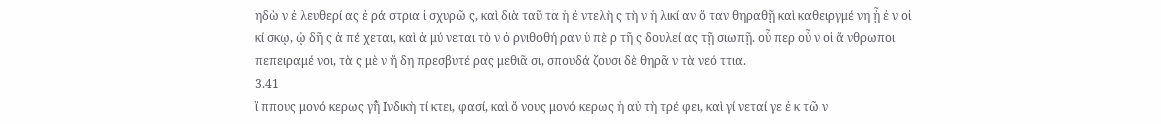ηδὼ ν ἐ λευθερί ας ἐ ρά στρια ἰ σχυρῶ ς, καὶ διὰ ταῦ τα ἡ ἐ ντελὴ ς τὴ ν ἡ λικί αν ὅ ταν θηραθῇ καὶ καθειργμέ νη ᾖ ἐ ν οἰ κί σκῳ, ᾠ δῆ ς ἀ πέ χεται, καὶ ἀ μύ νεται τὸ ν ὀ ρνιθοθή ραν ὑ πὲ ρ τῆ ς δουλεί ας τῇ σιωπῇ. οὗ περ οὖ ν οἱ ἄ νθρωποι πεπειραμέ νοι, τὰ ς μὲ ν ἤ δη πρεσβυτέ ρας μεθιᾶ σι, σπουδά ζουσι δὲ θηρᾶ ν τὰ νεό ττια.
3.41
ἵ ππους μονό κερως γῆ̓ Ινδικὴ τί κτει, φασί, καὶ ὄ νους μονό κερως ἡ αὐ τὴ τρέ φει, καὶ γί νεταί γε ἐ κ τῶ ν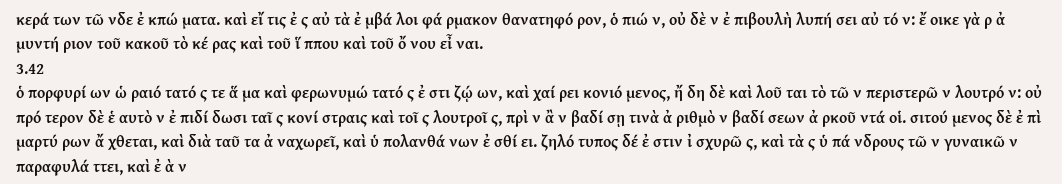κερά των τῶ νδε ἐ κπώ ματα. καὶ εἴ τις ἐ ς αὐ τὰ ἐ μβά λοι φά ρμακον θανατηφό ρον, ὁ πιώ ν, οὐ δὲ ν ἐ πιβουλὴ λυπή σει αὐ τό ν: ἔ οικε γὰ ρ ἀ μυντή ριον τοῦ κακοῦ τὸ κέ ρας καὶ τοῦ ἵ ππου καὶ τοῦ ὄ νου εἶ ναι.
3.42
ὁ πορφυρί ων ὡ ραιό τατό ς τε ἅ μα καὶ φερωνυμώ τατό ς ἐ στι ζῴ ων, καὶ χαί ρει κονιό μενος, ἤ δη δὲ καὶ λοῦ ται τὸ τῶ ν περιστερῶ ν λουτρό ν: οὐ πρό τερον δὲ ἑ αυτὸ ν ἐ πιδί δωσι ταῖ ς κονί στραις καὶ τοῖ ς λουτροῖ ς, πρὶ ν ἂ ν βαδί σῃ τινὰ ἀ ριθμὸ ν βαδί σεων ἀ ρκοῦ ντά οἱ. σιτού μενος δὲ ἐ πὶ μαρτύ ρων ἄ χθεται, καὶ διὰ ταῦ τα ἀ ναχωρεῖ, καὶ ὑ πολανθά νων ἐ σθί ει. ζηλό τυπος δέ ἐ στιν ἰ σχυρῶ ς, καὶ τὰ ς ὑ πά νδρους τῶ ν γυναικῶ ν παραφυλά ττει, καὶ ἐ ὰ ν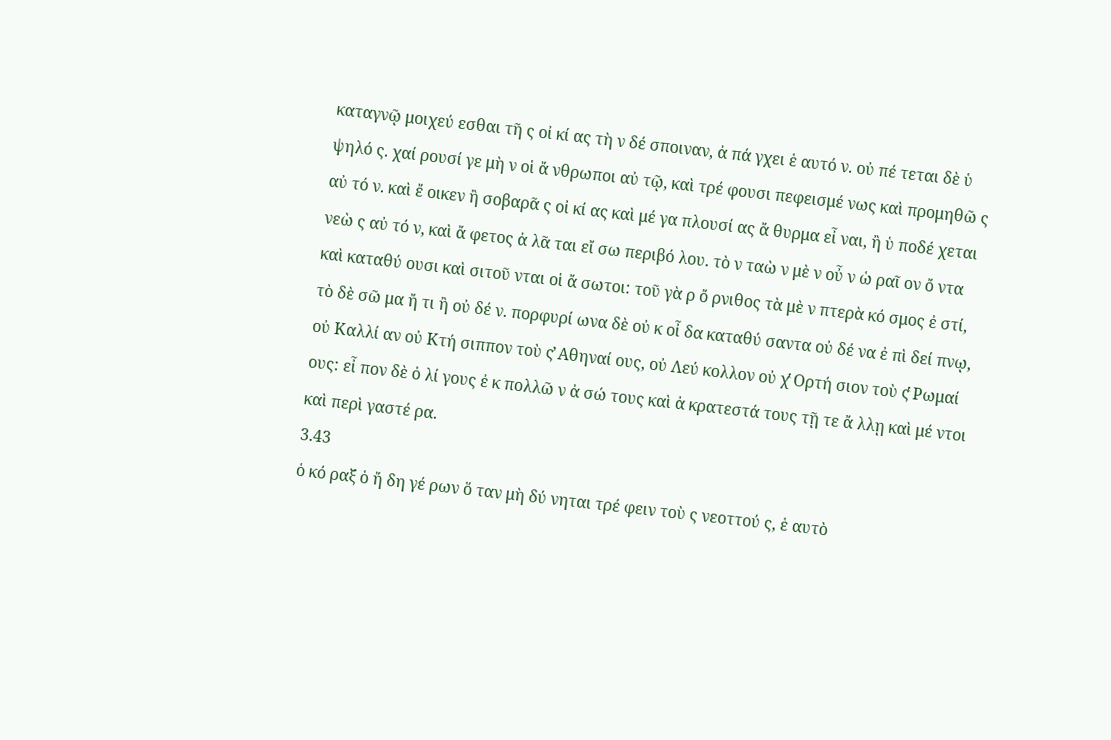καταγνῷ μοιχεύ εσθαι τῆ ς οἰ κί ας τὴ ν δέ σποιναν, ἀ πά γχει ἑ αυτό ν. οὐ πέ τεται δὲ ὑ ψηλό ς. χαί ρουσί γε μὴ ν οἱ ἄ νθρωποι αὐ τῷ, καὶ τρέ φουσι πεφεισμέ νως καὶ προμηθῶ ς αὐ τό ν. καὶ ἔ οικεν ἢ σοβαρᾶ ς οἰ κί ας καὶ μέ γα πλουσί ας ἄ θυρμα εἶ ναι, ἢ ὑ ποδέ χεται νεὼ ς αὐ τό ν, καὶ ἄ φετος ἀ λᾶ ται εἴ σω περιβό λου. τὸ ν ταὼ ν μὲ ν οὖ ν ὡ ραῖ ον ὄ ντα καὶ καταθύ ουσι καὶ σιτοῦ νται οἱ ἄ σωτοι: τοῦ γὰ ρ ὄ ρνιθος τὰ μὲ ν πτερὰ κό σμος ἐ στί, τὸ δὲ σῶ μα ἤ τι ἢ οὐ δέ ν. πορφυρί ωνα δὲ οὐ κ οἶ δα καταθύ σαντα οὐ δέ να ἐ πὶ δεί πνῳ, οὐ Καλλί αν οὐ Κτή σιππον τοὺ ς̓ Αθηναί ους, οὐ Λεύ κολλον οὐ χ̔ Ορτή σιον τοὺ ς̔ Ρωμαί ους: εἶ πον δὲ ὀ λί γους ἐ κ πολλῶ ν ἀ σώ τους καὶ ἀ κρατεστά τους τῇ τε ἄ λλῃ καὶ μέ ντοι καὶ περὶ γαστέ ρα.
3.43
ὁ κό ραξ ὁ ἤ δη γέ ρων ὅ ταν μὴ δύ νηται τρέ φειν τοὺ ς νεοττού ς, ἑ αυτὸ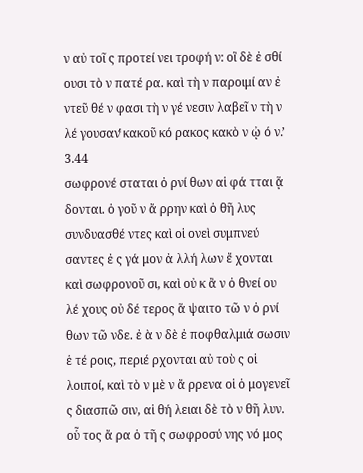ν αὐ τοῖ ς προτεί νει τροφή ν: οἳ δὲ ἐ σθί ουσι τὸ ν πατέ ρα. καὶ τὴ ν παροιμί αν ἐ ντεῦ θέ ν φασι τὴ ν γέ νεσιν λαβεῖ ν τὴ ν λέ γουσαν̔ κακοῦ κό ρακος κακὸ ν ᾠ ό ν.̓
3.44
σωφρονέ σταται ὀ ρνί θων αἱ φά τται ᾅ δονται. ὁ γοῦ ν ἄ ρρην καὶ ὁ θῆ λυς συνδυασθέ ντες καὶ οἱ ονεὶ συμπνεύ σαντες ἐ ς γά μον ἀ λλή λων ἔ χονται καὶ σωφρονοῦ σι, καὶ οὐ κ ἂ ν ὀ θνεί ου λέ χους οὐ δέ τερος ἅ ψαιτο τῶ ν ὀ ρνί θων τῶ νδε. ἐ ὰ ν δὲ ἐ ποφθαλμιά σωσιν ἑ τέ ροις, περιέ ρχονται αὐ τοὺ ς οἱ λοιποί, καὶ τὸ ν μὲ ν ἄ ρρενα οἱ ὁ μογενεῖ ς διασπῶ σιν, αἱ θή λειαι δὲ τὸ ν θῆ λυν. οὗ τος ἄ ρα ὁ τῆ ς σωφροσύ νης νό μος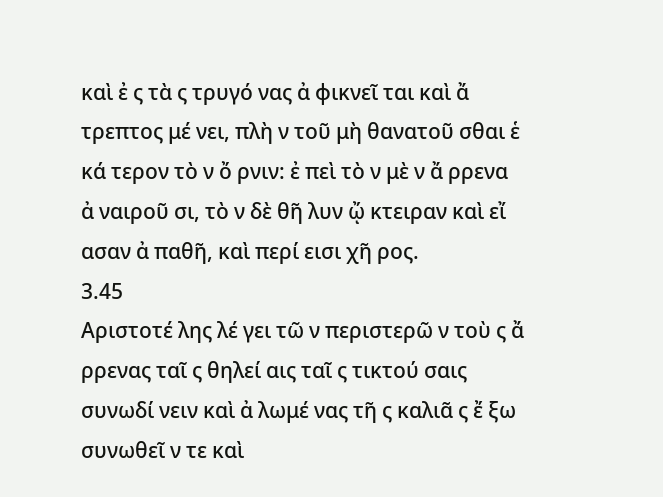καὶ ἐ ς τὰ ς τρυγό νας ἀ φικνεῖ ται καὶ ἄ τρεπτος μέ νει, πλὴ ν τοῦ μὴ θανατοῦ σθαι ἑ κά τερον τὸ ν ὄ ρνιν: ἐ πεὶ τὸ ν μὲ ν ἄ ρρενα ἀ ναιροῦ σι, τὸ ν δὲ θῆ λυν ᾤ κτειραν καὶ εἴ ασαν ἀ παθῆ, καὶ περί εισι χῆ ρος.
3.45
Αριστοτέ λης λέ γει τῶ ν περιστερῶ ν τοὺ ς ἄ ρρενας ταῖ ς θηλεί αις ταῖ ς τικτού σαις συνωδί νειν καὶ ἀ λωμέ νας τῆ ς καλιᾶ ς ἔ ξω συνωθεῖ ν τε καὶ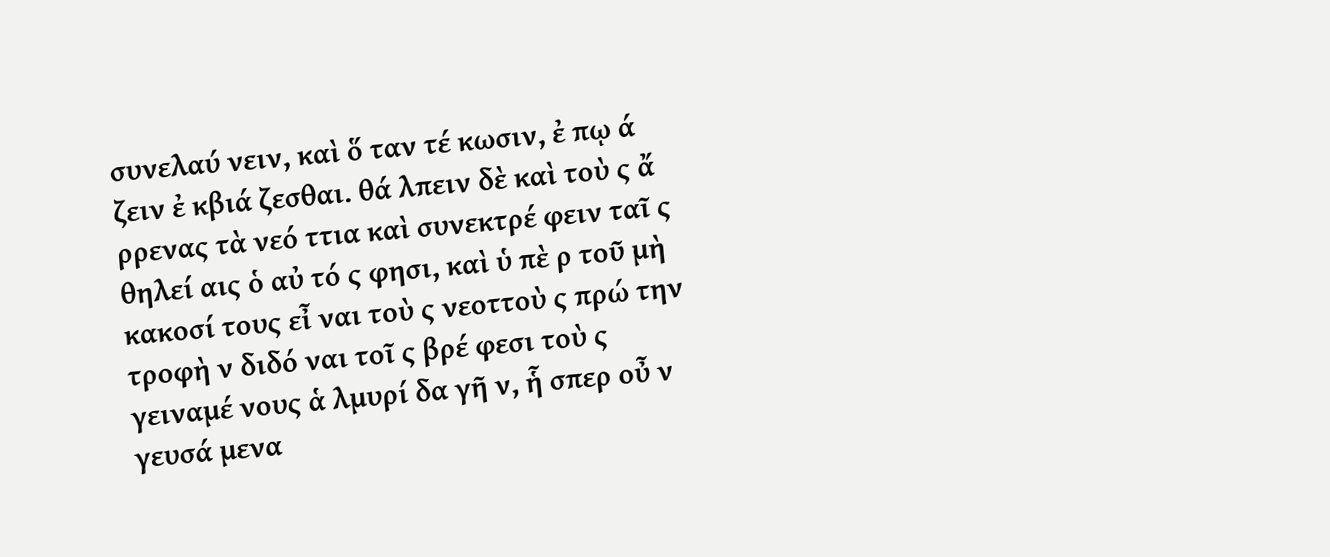συνελαύ νειν, καὶ ὅ ταν τέ κωσιν, ἐ πῳ ά ζειν ἐ κβιά ζεσθαι. θά λπειν δὲ καὶ τοὺ ς ἄ ρρενας τὰ νεό ττια καὶ συνεκτρέ φειν ταῖ ς θηλεί αις ὁ αὐ τό ς φησι, καὶ ὑ πὲ ρ τοῦ μὴ κακοσί τους εἶ ναι τοὺ ς νεοττοὺ ς πρώ την τροφὴ ν διδό ναι τοῖ ς βρέ φεσι τοὺ ς γειναμέ νους ἁ λμυρί δα γῆ ν, ἧ σπερ οὖ ν γευσά μενα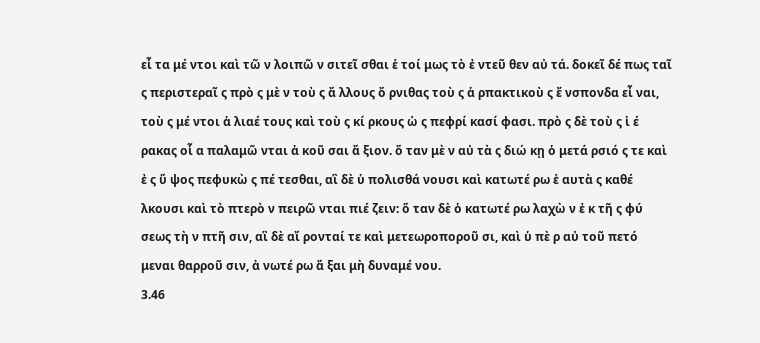εἶ τα μέ ντοι καὶ τῶ ν λοιπῶ ν σιτεῖ σθαι ἑ τοί μως τὸ ἐ ντεῦ θεν αὐ τά. δοκεῖ δέ πως ταῖ ς περιστεραῖ ς πρὸ ς μὲ ν τοὺ ς ἄ λλους ὄ ρνιθας τοὺ ς ἁ ρπακτικοὺ ς ἔ νσπονδα εἶ ναι, τοὺ ς μέ ντοι ἁ λιαέ τους καὶ τοὺ ς κί ρκους ὡ ς πεφρί κασί φασι. πρὸ ς δὲ τοὺ ς ἱ έ ρακας οἷ α παλαμῶ νται ἀ κοῦ σαι ἄ ξιον. ὅ ταν μὲ ν αὐ τὰ ς διώ κῃ ὁ μετά ρσιό ς τε καὶ ἐ ς ὕ ψος πεφυκὼ ς πέ τεσθαι, αἳ δὲ ὑ πολισθά νουσι καὶ κατωτέ ρω ἑ αυτὰ ς καθέ λκουσι καὶ τὸ πτερὸ ν πειρῶ νται πιέ ζειν: ὅ ταν δὲ ὁ κατωτέ ρω λαχὼ ν ἐ κ τῆ ς φύ σεως τὴ ν πτῆ σιν, αἳ δὲ αἴ ρονταί τε καὶ μετεωροποροῦ σι, καὶ ὑ πὲ ρ αὐ τοῦ πετό μεναι θαρροῦ σιν, ἀ νωτέ ρω ἄ ξαι μὴ δυναμέ νου.
3.46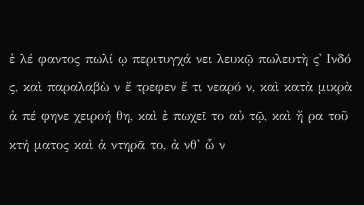ἐ λέ φαντος πωλί ῳ περιτυγχά νει λευκῷ πωλευτὴ ς̓ Ινδό ς, καὶ παραλαβὼ ν ἔ τρεφεν ἔ τι νεαρό ν, καὶ κατὰ μικρὰ ἀ πέ φηνε χειροή θη, καὶ ἐ πωχεῖ το αὐ τῷ, καὶ ἤ ρα τοῦ κτή ματος καὶ ἀ ντηρᾶ το, ἀ νθ' ὧ ν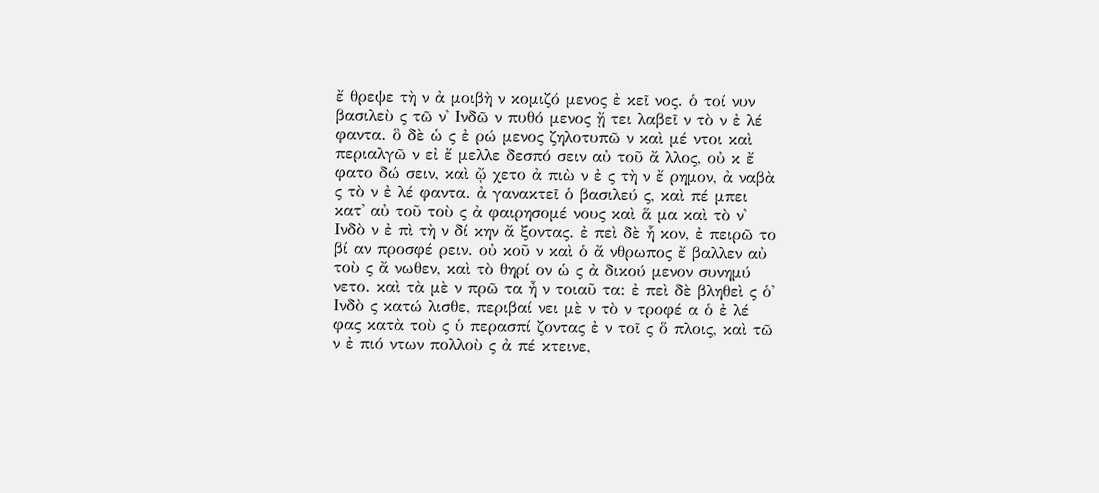ἔ θρεψε τὴ ν ἀ μοιβὴ ν κομιζό μενος ἐ κεῖ νος. ὁ τοί νυν βασιλεὺ ς τῶ ν̓ Ινδῶ ν πυθό μενος ᾔ τει λαβεῖ ν τὸ ν ἐ λέ φαντα. ὃ δὲ ὡ ς ἐ ρώ μενος ζηλοτυπῶ ν καὶ μέ ντοι καὶ περιαλγῶ ν εἰ ἔ μελλε δεσπό σειν αὐ τοῦ ἄ λλος, οὐ κ ἔ φατο δώ σειν, καὶ ᾤ χετο ἀ πιὼ ν ἐ ς τὴ ν ἔ ρημον, ἀ ναβὰ ς τὸ ν ἐ λέ φαντα. ἀ γανακτεῖ ὁ βασιλεύ ς, καὶ πέ μπει κατ' αὐ τοῦ τοὺ ς ἀ φαιρησομέ νους καὶ ἅ μα καὶ τὸ ν̓ Ινδὸ ν ἐ πὶ τὴ ν δί κην ἄ ξοντας. ἐ πεὶ δὲ ἧ κον, ἐ πειρῶ το βί αν προσφέ ρειν. οὐ κοῦ ν καὶ ὁ ἄ νθρωπος ἔ βαλλεν αὐ τοὺ ς ἄ νωθεν, καὶ τὸ θηρί ον ὡ ς ἀ δικού μενον συνημύ νετο. καὶ τὰ μὲ ν πρῶ τα ἦ ν τοιαῦ τα: ἐ πεὶ δὲ βληθεὶ ς ὁ̓ Ινδὸ ς κατώ λισθε, περιβαί νει μὲ ν τὸ ν τροφέ α ὁ ἐ λέ φας κατὰ τοὺ ς ὑ περασπί ζοντας ἐ ν τοῖ ς ὅ πλοις, καὶ τῶ ν ἐ πιό ντων πολλοὺ ς ἀ πέ κτεινε,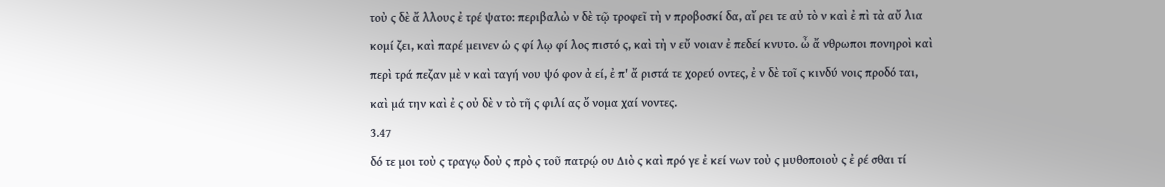τοὺ ς δὲ ἄ λλους ἐ τρέ ψατο: περιβαλὼ ν δὲ τῷ τροφεῖ τὴ ν προβοσκί δα, αἴ ρει τε αὐ τὸ ν καὶ ἐ πὶ τὰ αὔ λια κομί ζει, καὶ παρέ μεινεν ὡ ς φί λῳ φί λος πιστό ς, καὶ τὴ ν εὔ νοιαν ἐ πεδεί κνυτο. ὦ ἄ νθρωποι πονηροὶ καὶ περὶ τρά πεζαν μὲ ν καὶ ταγή νου ψό φον ἀ εί, ἐ π' ἄ ριστά τε χορεύ οντες, ἐ ν δὲ τοῖ ς κινδύ νοις προδό ται, καὶ μά την καὶ ἐ ς οὐ δὲ ν τὸ τῆ ς φιλί ας ὄ νομα χαί νοντες.
3.47
δό τε μοι τοὺ ς τραγῳ δοὺ ς πρὸ ς τοῦ πατρῴ ου Διὸ ς καὶ πρό γε ἐ κεί νων τοὺ ς μυθοποιοὺ ς ἐ ρέ σθαι τί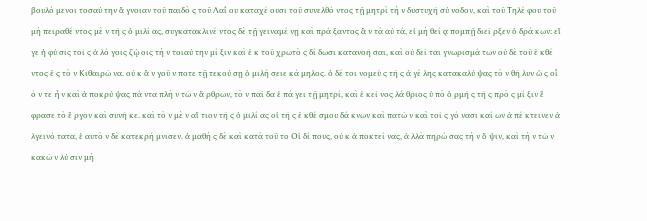βουλό μενοι τοσαύ την ἄ γνοιαν τοῦ παιδὸ ς τοῦ Λαΐ ου καταχέ ουσι τοῦ συνελθό ντος τῇ μητρὶ τὴ ν δυστυχῆ σύ νοδον, καὶ τοῦ Τηλέ φου τοῦ μὴ πειραθέ ντος μὲ ν τῆ ς ὁ μιλί ας, συγκατακλινέ ντος δὲ τῇ γειναμέ νῃ καὶ πρά ξαντος ἂ ν τὰ αὐ τά, εἰ μὴ θεί ᾳ πομπῇ διεῖ ρξεν ὁ δρά κων: εἴ γε ἡ φύ σις τοῖ ς ἀ λό γοις ζῴ οις τὴ ν τοιαύ την μί ξιν καὶ ἐ κ τοῦ χρωτὸ ς δί δωσι κατανοῆ σαι, καὶ οὐ δεῖ ται γνωρισμά των οὐ δὲ τοῦ ἐ κθέ ντος ἐ ς τὸ ν Κιθαιρῶ να. οὐ κ ἂ ν γοῦ ν ποτε τῇ τεκού σῃ ὁ μιλή σειε κά μηλος. ὁ δέ τοι νομεὺ ς τῆ ς ἀ γέ λης κατακαλύ ψας τὸ ν θῆ λυν ὡ ς οἷ ό ν τε ἦ ν καὶ ἀ ποκρύ ψας πά ντα πλὴ ν τῶ ν ἄ ρθρων, τὸ ν παῖ δα ἐ πά γει τῇ μητρί, καὶ ἐ κεῖ νος λά θριος ὑ πὸ ὁ ρμῆ ς τῆ ς πρὸ ς μί ξιν ἔ φρασε τὸ ἔ ργον καὶ συνῆ κε. καὶ τὸ ν μὲ ν αἴ τιον τῆ ς ὁ μιλί ας οἱ τῆ ς ἐ κθέ σμου δά κνων καὶ πατῶ ν καὶ τοῖ ς γό νασι καί ων ἀ πέ κτεινεν ἀ λγεινό τατα, ἑ αυτὸ ν δὲ κατεκρή μνισεν. ἀ μαθὴ ς δὲ καὶ κατὰ τοῦ το Οἰ δί πους, οὐ κ ἀ ποκτεί νας, ἀ λλὰ πηρώ σας τὴ ν ὄ ψιν, καὶ τὴ ν τῶ ν κακῶ ν λύ σιν μὴ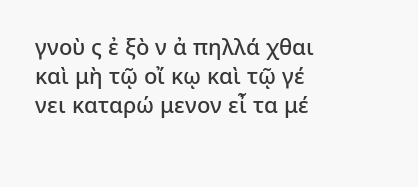γνοὺ ς ἐ ξὸ ν ἀ πηλλά χθαι καὶ μὴ τῷ οἴ κῳ καὶ τῷ γέ νει καταρώ μενον εἶ τα μέ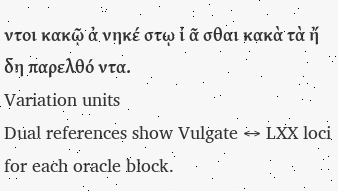ντοι κακῷ ἀ νηκέ στῳ ἰ ᾶ σθαι κακὰ τὰ ἤ δη παρελθό ντα.
Variation units
Dual references show Vulgate ↔ LXX loci for each oracle block.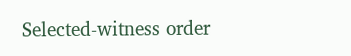Selected-witness order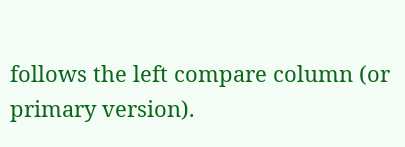follows the left compare column (or primary version).